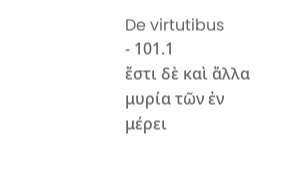De virtutibus
- 101.1
ἔστι δὲ καὶ ἄλλα μυρία τῶν ἐν μέρει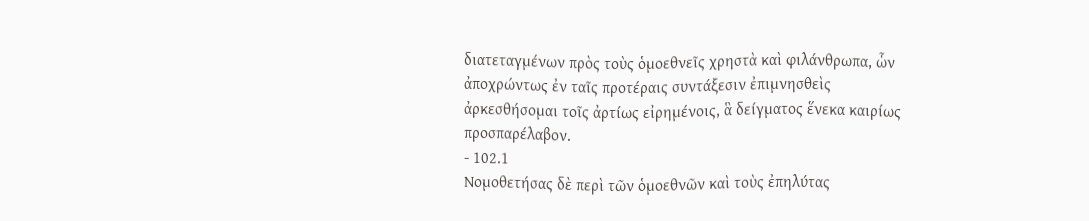διατεταγμένων πρὸς τοὺς ὁμοεθνεῖς χρηστὰ καὶ φιλάνθρωπα, ὧν ἀποχρώντως ἐν ταῖς προτέραις συντάξεσιν ἐπιμνησθεὶς ἀρκεσθήσομαι τοῖς ἀρτίως εἰρημένοις, ἃ δείγματος ἕνεκα καιρίως προσπαρέλαβον.
- 102.1
Νομοθετήσας δὲ περὶ τῶν ὁμοεθνῶν καὶ τοὺς ἐπηλύτας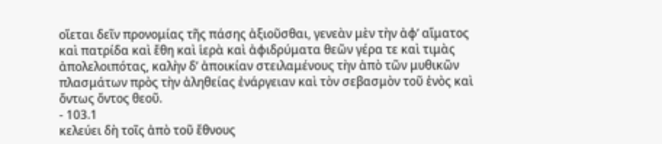οἴεται δεῖν προνομίας τῆς πάσης ἀξιοῦσθαι, γενεὰν μὲν τὴν ἀφ’ αἵματος καὶ πατρίδα καὶ ἔθη καὶ ἱερὰ καὶ ἀφιδρύματα θεῶν γέρα τε καὶ τιμὰς ἀπολελοιπότας, καλὴν δ’ ἀποικίαν στειλαμένους τὴν ἀπὸ τῶν μυθικῶν πλασμάτων πρὸς τὴν ἀληθείας ἐνάργειαν καὶ τὸν σεβασμὸν τοῦ ἑνὸς καὶ ὄντως ὄντος θεοῦ.
- 103.1
κελεύει δὴ τοῖς ἀπὸ τοῦ ἔθνους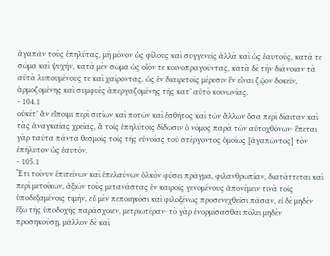ἀγαπᾶν τοὺς ἐπηλύτας, μὴ μόνον ὡς φίλους καὶ συγγενεῖς ἀλλὰ καὶ ὡς ἑαυτούς, κατά τε σῶμα καὶ ψυχήν, κατὰ μὲν σῶμα ὡς οἷόν τε κοινοπραγοῦντας, κατὰ δὲ τὴν διάνοιαν τὰ αὐτὰ λυπουμένους τε καὶ χαίροντας, ὡς ἐν διαιρετοῖς μέρεσιν ἓν εἶναι ζῷον δοκεῖν, ἁρμοζομένης καὶ συμφυὲς ἀπεργαζομένης τῆς κατ’ αὐτὸ κοινωνίας.
- 104.1
οὐκέτ’ ἂν εἴποιμι περὶ σιτίων καὶ ποτῶν καὶ ἐσθῆτος καὶ τῶν ἄλλων ὅσα περὶ δίαιταν καὶ τὰς ἀναγκαίας χρείας, ἃ τοῖς ἐπηλύτοις δίδωσιν ὁ νόμος παρὰ τῶν αὐτοχθόνων· ἕπεται γὰρ ταῦτα πάντα θεσμοῖς τοῖς τῆς εὐνοίας τοῦ στέργοντος ὁμοίως [ἀγαπῶντος] τὸν ἐπήλυτον ὡς ἑαυτόν.
- 105.1
Ἔτι τοίνυν ἐπιτείνων καὶ ἐπελαύνων ὁλκὸν φύσει πρᾶγμα, φιλανθρωπίαν, διατάττεται καὶ περὶ μετοίκων, ἀξιῶν τοὺς μετανάστας ἐν καιροῖς γενομένους ἀπονέμειν τινὰ τοῖς ὑποδεξαμένοις τιμήν, εὖ μὲν πεποιηκόσι καὶ φιλοξένως προσενεχθεῖσι πᾶσαν, εἰ δὲ μηδὲν ἔξω τῆς ὑποδοχῆς παράσχοιεν, μετριωτέραν· τὸ γὰρ ἐνορμίσασθαι πόλει μηδὲν προσηκούσῃ, μᾶλλον δὲ καὶ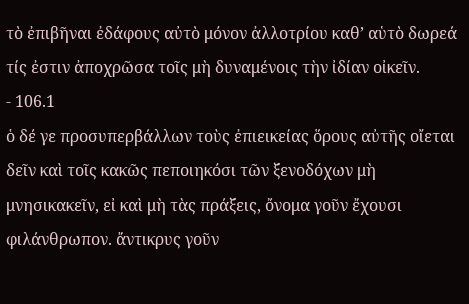τὸ ἐπιβῆναι ἐδάφους αὐτὸ μόνον ἀλλοτρίου καθ’ αὑτὸ δωρεά τίς ἐστιν ἀποχρῶσα τοῖς μὴ δυναμένοις τὴν ἰδίαν οἰκεῖν.
- 106.1
ὁ δέ γε προσυπερβάλλων τοὺς ἐπιεικείας ὅρους αὐτῆς οἴεται δεῖν καὶ τοῖς κακῶς πεποιηκόσι τῶν ξενοδόχων μὴ μνησικακεῖν, εἰ καὶ μὴ τὰς πράξεις, ὄνομα γοῦν ἔχουσι φιλάνθρωπον. ἄντικρυς γοῦν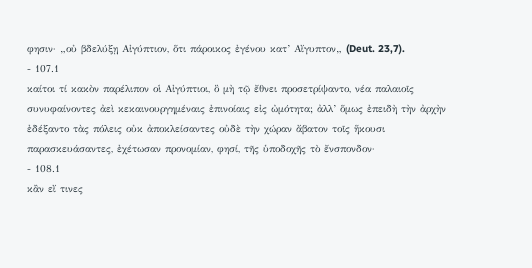φησιν· „οὐ βδελύξῃ Αἰγύπτιον, ὅτι πάροικος ἐγένου κατ’ Αἴγυπτον„ (Deut. 23,7).
- 107.1
καίτοι τί κακὸν παρέλιπον οἱ Αἰγύπτιοι, ὃ μὴ τῷ ἔθνει προσετρίψαντο, νέα παλαιοῖς συνυφαίνοντες ἀεὶ κεκαινουργημέναις ἐπινοίαις εἰς ὠμότητα; ἀλλ’ ὅμως ἐπειδὴ τὴν ἀρχὴν ἐδέξαντο τὰς πόλεις οὐκ ἀποκλείσαντες οὐδὲ τὴν χώραν ἄβατον τοῖς ἥκουσι παρασκευάσαντες, ἐχέτωσαν προνομίαν, φησί, τῆς ὑποδοχῆς τὸ ἔνσπονδον·
- 108.1
κἂν εἴ τινες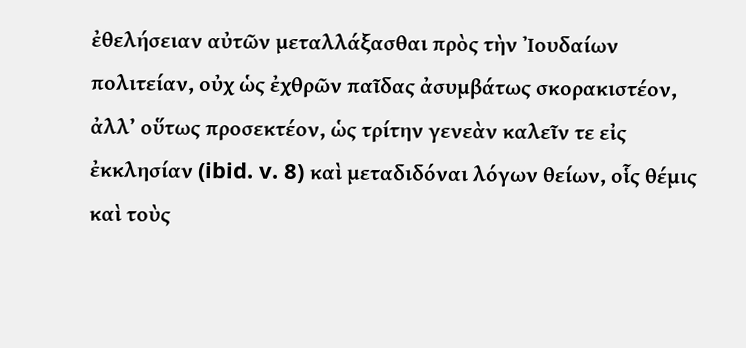ἐθελήσειαν αὐτῶν μεταλλάξασθαι πρὸς τὴν Ἰουδαίων πολιτείαν, οὐχ ὡς ἐχθρῶν παῖδας ἀσυμβάτως σκορακιστέον, ἀλλ’ οὕτως προσεκτέον, ὡς τρίτην γενεὰν καλεῖν τε εἰς ἐκκλησίαν (ibid. v. 8) καὶ μεταδιδόναι λόγων θείων, οἷς θέμις καὶ τοὺς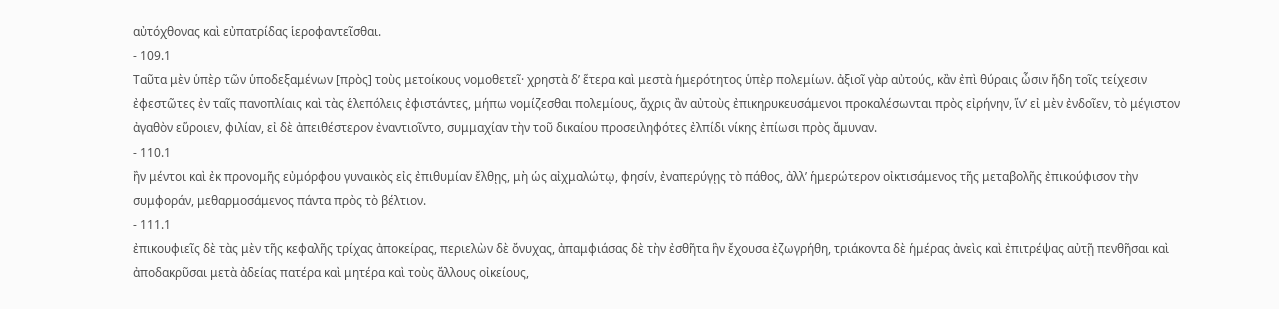αὐτόχθονας καὶ εὐπατρίδας ἱεροφαντεῖσθαι.
- 109.1
Ταῦτα μὲν ὑπὲρ τῶν ὑποδεξαμένων [πρὸς] τοὺς μετοίκους νομοθετεῖ· χρηστὰ δ’ ἕτερα καὶ μεστὰ ἡμερότητος ὑπὲρ πολεμίων. ἀξιοῖ γὰρ αὐτούς, κἂν ἐπὶ θύραις ὦσιν ἤδη τοῖς τείχεσιν ἐφεστῶτες ἐν ταῖς πανοπλίαις καὶ τὰς ἑλεπόλεις ἐφιστάντες, μήπω νομίζεσθαι πολεμίους, ἄχρις ἂν αὐτοὺς ἐπικηρυκευσάμενοι προκαλέσωνται πρὸς εἰρήνην, ἵν’ εἰ μὲν ἐνδοῖεν, τὸ μέγιστον ἀγαθὸν εὕροιεν, φιλίαν, εἰ δὲ ἀπειθέστερον ἐναντιοῖντο, συμμαχίαν τὴν τοῦ δικαίου προσειληφότες ἐλπίδι νίκης ἐπίωσι πρὸς ἄμυναν.
- 110.1
ἢν μέντοι καὶ ἐκ προνομῆς εὐμόρφου γυναικὸς εἰς ἐπιθυμίαν ἔλθῃς, μὴ ὡς αἰχμαλώτῳ, φησίν, ἐναπερύγῃς τὸ πάθος, ἀλλ’ ἡμερώτερον οἰκτισάμενος τῆς μεταβολῆς ἐπικούφισον τὴν συμφοράν, μεθαρμοσάμενος πάντα πρὸς τὸ βέλτιον.
- 111.1
ἐπικουφιεῖς δὲ τὰς μὲν τῆς κεφαλῆς τρίχας ἀποκείρας, περιελὼν δὲ ὄνυχας, ἀπαμφιάσας δὲ τὴν ἐσθῆτα ἣν ἔχουσα ἐζωγρήθη, τριάκοντα δὲ ἡμέρας ἀνεὶς καὶ ἐπιτρέψας αὐτῇ πενθῆσαι καὶ ἀποδακρῦσαι μετὰ ἀδείας πατέρα καὶ μητέρα καὶ τοὺς ἄλλους οἰκείους,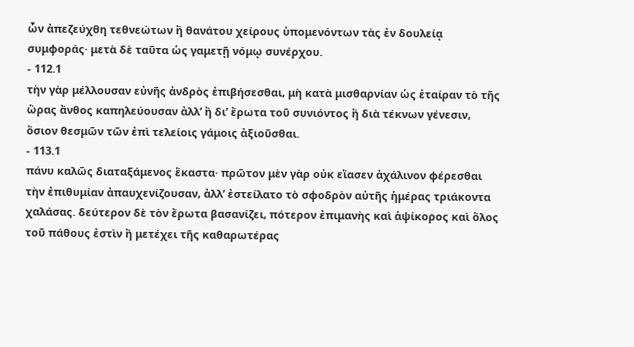ὧν ἀπεζεύχθη τεθνεώτων ἢ θανάτου χείρους ὑπομενόντων τὰς ἐν δουλείᾳ συμφοράς· μετὰ δὲ ταῦτα ὡς γαμετῇ νόμῳ συνέρχου.
- 112.1
τὴν γὰρ μέλλουσαν εὐνῆς ἀνδρὸς ἐπιβήσεσθαι, μὴ κατὰ μισθαρνίαν ὡς ἑταίραν τὸ τῆς ὥρας ἄνθος καπηλεύουσαν ἀλλ’ ἢ δι’ ἔρωτα τοῦ συνιόντος ἢ διὰ τέκνων γένεσιν, ὅσιον θεσμῶν τῶν ἐπὶ τελείοις γάμοις ἀξιοῦσθαι.
- 113.1
πάνυ καλῶς διαταξάμενος ἕκαστα· πρῶτον μὲν γὰρ οὐκ εἴασεν ἀχάλινον φέρεσθαι τὴν ἐπιθυμίαν ἀπαυχενίζουσαν, ἀλλ’ ἐστείλατο τὸ σφοδρὸν αὐτῆς ἡμέρας τριάκοντα χαλάσας. δεύτερον δὲ τὸν ἔρωτα βασανίζει, πότερον ἐπιμανὴς καὶ ἁψίκορος καὶ ὅλος τοῦ πάθους ἐστὶν ἢ μετέχει τῆς καθαρωτέρας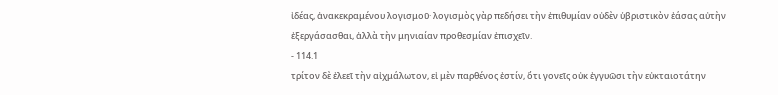ἰδέας, ἀνακεκραμένου λογισμοῦ· λογισμὸς γὰρ πεδήσει τὴν ἐπιθυμίαν οὐδὲν ὑβριστικὸν ἐάσας αὐτὴν ἐξεργάσασθαι, ἀλλὰ τὴν μηνιαίαν προθεσμίαν ἐπισχεῖν.
- 114.1
τρίτον δὲ ἐλεεῖ τὴν αἰχμάλωτον, εἰ μὲν παρθένος ἐστίν, ὅτι γονεῖς οὐκ ἐγγυῶσι τὴν εὐκταιοτάτην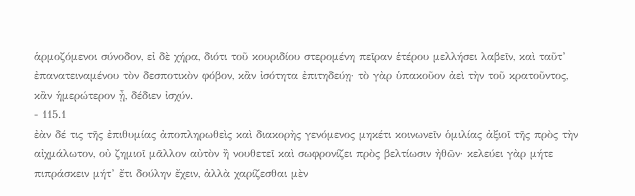ἁρμοζόμενοι σύνοδον, εἰ δὲ χήρα, διότι τοῦ κουριδίου στερομένη πεῖραν ἑτέρου μελλήσει λαβεῖν, καὶ ταῦτ’ ἐπανατειναμένου τὸν δεσποτικὸν φόβον, κἂν ἰσότητα ἐπιτηδεύῃ· τὸ γὰρ ὑπακοῦον ἀεὶ τὴν τοῦ κρατοῦντος, κἂν ἡμερώτερον ᾖ, δέδιεν ἰσχύν.
- 115.1
ἐὰν δέ τις τῆς ἐπιθυμίας ἀποπληρωθεὶς καὶ διακορὴς γενόμενος μηκέτι κοινωνεῖν ὁμιλίας ἀξιοῖ τῆς πρὸς τὴν αἰχμάλωτον, οὐ ζημιοῖ μᾶλλον αὐτὸν ἢ νουθετεῖ καὶ σωφρονίζει πρὸς βελτίωσιν ἠθῶν· κελεύει γὰρ μήτε πιπράσκειν μήτ’ ἔτι δούλην ἔχειν, ἀλλὰ χαρίζεσθαι μὲν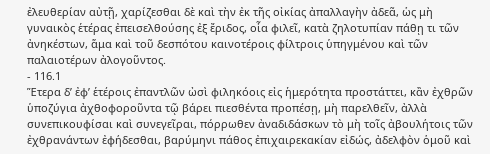ἐλευθερίαν αὐτῇ, χαρίζεσθαι δὲ καὶ τὴν ἐκ τῆς οἰκίας ἀπαλλαγὴν ἀδεᾶ, ὡς μὴ γυναικὸς ἑτέρας ἐπεισελθούσης ἐξ ἔριδος, οἷα φιλεῖ, κατὰ ζηλοτυπίαν πάθῃ τι τῶν ἀνηκέστων, ἅμα καὶ τοῦ δεσπότου καινοτέροις φίλτροις ὑπηγμένου καὶ τῶν παλαιοτέρων ἀλογοῦντος.
- 116.1
Ἕτερα δ’ ἐφ’ ἑτέροις ἐπαντλῶν ὠσὶ φιληκόοις εἰς ἡμερότητα προστάττει, κἂν ἐχθρῶν ὑποζύγια ἀχθοφοροῦντα τῷ βάρει πιεσθέντα προπέσῃ, μὴ παρελθεῖν, ἀλλὰ συνεπικουφίσαι καὶ συνεγεῖραι, πόρρωθεν ἀναδιδάσκων τὸ μὴ τοῖς ἀβουλήτοις τῶν ἐχθρανάντων ἐφήδεσθαι, βαρύμηνι πάθος ἐπιχαιρεκακίαν εἰδώς, ἀδελφὸν ὁμοῦ καὶ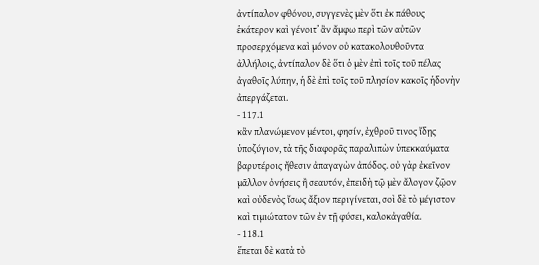ἀντίπαλον φθόνου, συγγενὲς μὲν ὅτι ἐκ πάθους ἑκάτερον καὶ γένοιτ’ ἂν ἄμφω περὶ τῶν αὐτῶν προσερχόμενα καὶ μόνον οὐ κατακολουθοῦντα ἀλλήλοις, ἀντίπαλον δὲ ὅτι ὁ μὲν ἐπὶ τοῖς τοῦ πέλας ἀγαθοῖς λύπην, ἡ δὲ ἐπὶ τοῖς τοῦ πλησίον κακοῖς ἡδονὴν ἀπεργάζεται.
- 117.1
κἂν πλανώμενον μέντοι, φησίν, ἐχθροῦ τινος ἴδῃς ὑποζύγιον, τὰ τῆς διαφορᾶς παραλιπὼν ὑπεκκαύματα βαρυτέροις ἤθεσιν ἀπαγαγὼν ἀπόδος. οὐ γὰρ ἐκεῖνον μᾶλλον ὀνήσεις ἢ σεαυτόν, ἐπειδὴ τῷ μὲν ἄλογον ζῷον καὶ οὐδενὸς ἴσως ἄξιον περιγίνεται, σοὶ δὲ τὸ μέγιστον καὶ τιμιώτατον τῶν ἐν τῇ φύσει, καλοκἀγαθία.
- 118.1
ἕπεται δὲ κατὰ τὸ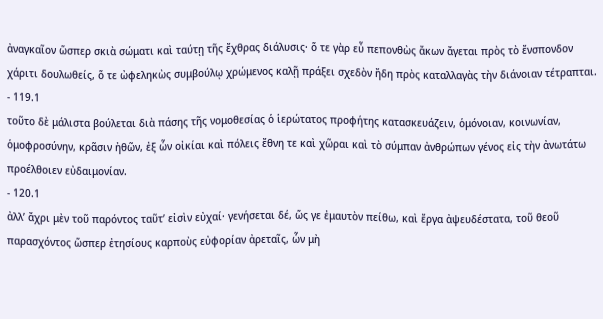ἀναγκαῖον ὥσπερ σκιὰ σώματι καὶ ταύτῃ τῆς ἔχθρας διάλυσις· ὅ τε γὰρ εὖ πεπονθὼς ἄκων ἄγεται πρὸς τὸ ἔνσπονδον χάριτι δουλωθείς, ὅ τε ὠφεληκὼς συμβούλῳ χρώμενος καλῇ πράξει σχεδὸν ἤδη πρὸς καταλλαγὰς τὴν διάνοιαν τέτραπται.
- 119.1
τοῦτο δὲ μάλιστα βούλεται διὰ πάσης τῆς νομοθεσίας ὁ ἱερώτατος προφήτης κατασκευάζειν, ὁμόνοιαν, κοινωνίαν, ὁμοφροσύνην, κρᾶσιν ἠθῶν, ἐξ ὧν οἰκίαι καὶ πόλεις ἔθνη τε καὶ χῶραι καὶ τὸ σύμπαν ἀνθρώπων γένος εἰς τὴν ἀνωτάτω προέλθοιεν εὐδαιμονίαν.
- 120.1
ἀλλ’ ἄχρι μὲν τοῦ παρόντος ταῦτ’ εἰσὶν εὐχαί· γενήσεται δέ, ὥς γε ἐμαυτὸν πείθω, καὶ ἔργα ἀψευδέστατα, τοῦ θεοῦ παρασχόντος ὥσπερ ἐτησίους καρποὺς εὐφορίαν ἀρεταῖς, ὧν μὴ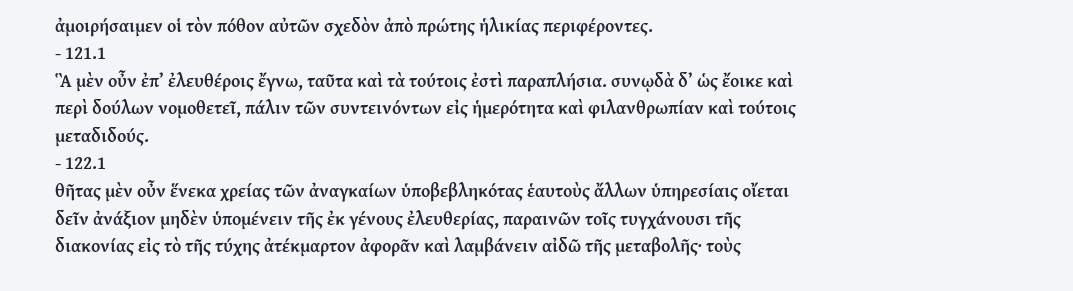ἀμοιρήσαιμεν οἱ τὸν πόθον αὐτῶν σχεδὸν ἀπὸ πρώτης ἡλικίας περιφέροντες.
- 121.1
Ἃ μὲν οὖν ἐπ’ ἐλευθέροις ἔγνω, ταῦτα καὶ τὰ τούτοις ἐστὶ παραπλήσια. συνῳδὰ δ’ ὡς ἔοικε καὶ περὶ δούλων νομοθετεῖ, πάλιν τῶν συντεινόντων εἰς ἡμερότητα καὶ φιλανθρωπίαν καὶ τούτοις μεταδιδούς.
- 122.1
θῆτας μὲν οὖν ἕνεκα χρείας τῶν ἀναγκαίων ὑποβεβληκότας ἑαυτοὺς ἄλλων ὑπηρεσίαις οἴεται δεῖν ἀνάξιον μηδὲν ὑπομένειν τῆς ἐκ γένους ἐλευθερίας, παραινῶν τοῖς τυγχάνουσι τῆς διακονίας εἰς τὸ τῆς τύχης ἀτέκμαρτον ἀφορᾶν καὶ λαμβάνειν αἰδῶ τῆς μεταβολῆς· τοὺς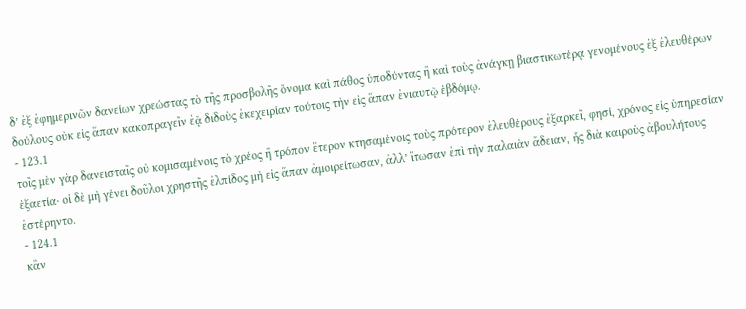δ’ ἐξ ἐφημερινῶν δανείων χρεώστας τὸ τῆς προσβολῆς ὄνομα καὶ πάθος ὑποδύντας ἢ καὶ τοὺς ἀνάγκῃ βιαστικωτέρᾳ γενομένους ἐξ ἐλευθέρων δούλους οὐκ εἰς ἅπαν κακοπραγεῖν ἐᾷ διδοὺς ἐκεχειρίαν τούτοις τὴν εἰς ἅπαν ἐνιαυτῷ ἑβδόμῳ.
- 123.1
τοῖς μὲν γὰρ δανεισταῖς οὐ κομισαμένοις τὸ χρέος ἢ τρόπον ἕτερον κτησαμένοις τοὺς πρότερον ἐλευθέρους ἐξαρκεῖ, φησί, χρόνος εἰς ὑπηρεσίαν ἑξαετία· οἱ δὲ μὴ γένει δοῦλοι χρηστῆς ἐλπίδος μὴ εἰς ἅπαν ἀμοιρείτωσαν, ἀλλ’ ἴτωσαν ἐπὶ τὴν παλαιὰν ἄδειαν, ἧς διὰ καιροὺς ἀβουλήτους ἐστέρηντο.
- 124.1
κἂν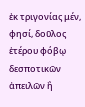ἐκ τριγονίας μέν, φησί, δοῦλος ἑτέρου φόβῳ δεσποτικῶν ἀπειλῶν ἢ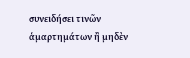συνειδήσει τινῶν ἁμαρτημάτων ἢ μηδὲν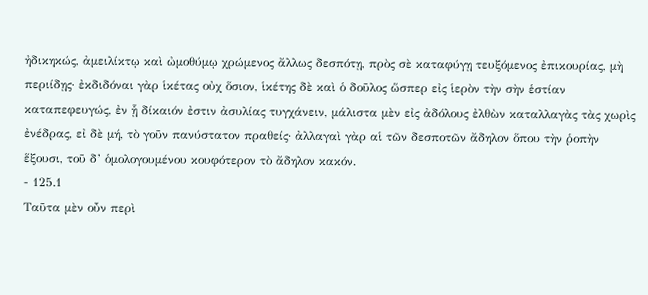ἠδικηκώς, ἀμειλίκτῳ καὶ ὠμοθύμῳ χρώμενος ἄλλως δεσπότῃ, πρὸς σὲ καταφύγῃ τευξόμενος ἐπικουρίας, μὴ περιίδῃς· ἐκδιδόναι γὰρ ἱκέτας οὐχ ὅσιον, ἱκέτης δὲ καὶ ὁ δοῦλος ὥσπερ εἰς ἱερὸν τὴν σὴν ἑστίαν καταπεφευγώς, ἐν ᾗ δίκαιόν ἐστιν ἀσυλίας τυγχάνειν, μάλιστα μὲν εἰς ἀδόλους ἐλθὼν καταλλαγὰς τὰς χωρὶς ἐνέδρας, εἰ δὲ μή, τὸ γοῦν πανύστατον πραθείς· ἀλλαγαὶ γὰρ αἱ τῶν δεσποτῶν ἄδηλον ὅπου τὴν ῥοπὴν ἕξουσι, τοῦ δ’ ὁμολογουμένου κουφότερον τὸ ἄδηλον κακόν.
- 125.1
Ταῦτα μὲν οὖν περὶ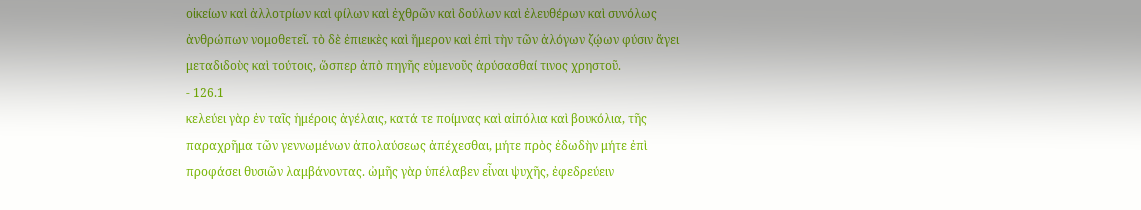οἰκείων καὶ ἀλλοτρίων καὶ φίλων καὶ ἐχθρῶν καὶ δούλων καὶ ἐλευθέρων καὶ συνόλως ἀνθρώπων νομοθετεῖ. τὸ δὲ ἐπιεικὲς καὶ ἥμερον καὶ ἐπὶ τὴν τῶν ἀλόγων ζῴων φύσιν ἄγει μεταδιδοὺς καὶ τούτοις, ὥσπερ ἀπὸ πηγῆς εὐμενοῦς ἀρύσασθαί τινος χρηστοῦ.
- 126.1
κελεύει γὰρ ἐν ταῖς ἡμέροις ἀγέλαις, κατά τε ποίμνας καὶ αἰπόλια καὶ βουκόλια, τῆς παραχρῆμα τῶν γεννωμένων ἀπολαύσεως ἀπέχεσθαι, μήτε πρὸς ἐδωδὴν μήτε ἐπὶ προφάσει θυσιῶν λαμβάνοντας. ὠμῆς γὰρ ὑπέλαβεν εἶναι ψυχῆς, ἐφεδρεύειν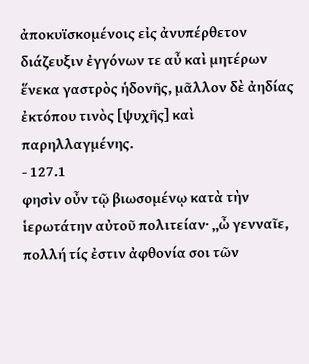ἀποκυϊσκομένοις εἰς ἀνυπέρθετον διάζευξιν ἐγγόνων τε αὖ καὶ μητέρων ἕνεκα γαστρὸς ἡδονῆς, μᾶλλον δὲ ἀηδίας ἐκτόπου τινὸς [ψυχῆς] καὶ παρηλλαγμένης.
- 127.1
φησὶν οὖν τῷ βιωσομένῳ κατὰ τὴν ἱερωτάτην αὐτοῦ πολιτείαν· „ὦ γενναῖε, πολλή τίς ἐστιν ἀφθονία σοι τῶν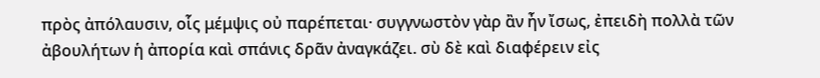πρὸς ἀπόλαυσιν, οἷς μέμψις οὐ παρέπεται· συγγνωστὸν γὰρ ἂν ἦν ἴσως, ἐπειδὴ πολλὰ τῶν ἀβουλήτων ἡ ἀπορία καὶ σπάνις δρᾶν ἀναγκάζει. σὺ δὲ καὶ διαφέρειν εἰς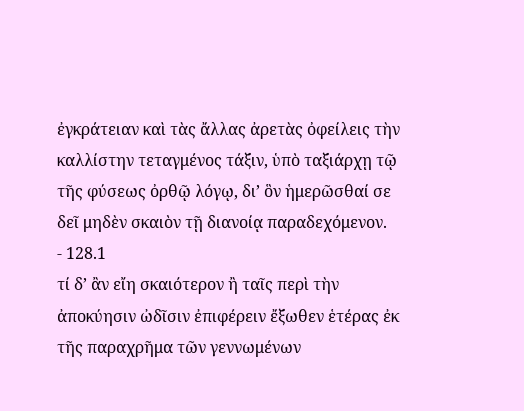ἐγκράτειαν καὶ τὰς ἄλλας ἀρετὰς ὀφείλεις τὴν καλλίστην τεταγμένος τάξιν, ὑπὸ ταξιάρχῃ τῷ τῆς φύσεως ὀρθῷ λόγῳ, δι’ ὃν ἡμερῶσθαί σε δεῖ μηδὲν σκαιὸν τῇ διανοίᾳ παραδεχόμενον.
- 128.1
τί δ’ ἂν εἴη σκαιότερον ἢ ταῖς περὶ τὴν ἀποκύησιν ὠδῖσιν ἐπιφέρειν ἔξωθεν ἑτέρας ἐκ τῆς παραχρῆμα τῶν γεννωμένων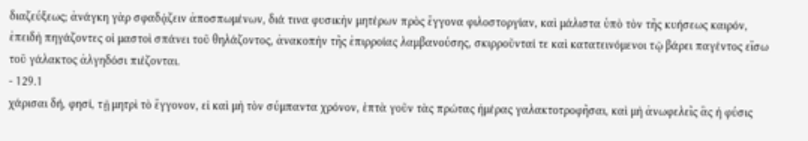διαζεύξεως; ἀνάγκη γὰρ σφαδᾴζειν ἀποσπωμένων, διά τινα φυσικὴν μητέρων πρὸς ἔγγονα φιλοστοργίαν, καὶ μάλιστα ὑπὸ τὸν τῆς κυήσεως καιρόν, ἐπειδὴ πηγάζοντες οἱ μαστοὶ σπάνει τοῦ θηλάζοντος, ἀνακοπὴν τῆς ἐπιρροίας λαμβανούσης, σκιρροῦνταί τε καὶ κατατεινόμενοι τῷ βάρει παγέντος εἴσω τοῦ γάλακτος ἀλγηδόσι πιέζονται.
- 129.1
χάρισαι δή, φησί, τῇ μητρὶ τὸ ἔγγονον, εἰ καὶ μὴ τὸν σύμπαντα χρόνον, ἑπτὰ γοῦν τὰς πρώτας ἡμέρας γαλακτοτροφῆσαι, καὶ μὴ ἀνωφελεῖς ἃς ἡ φύσις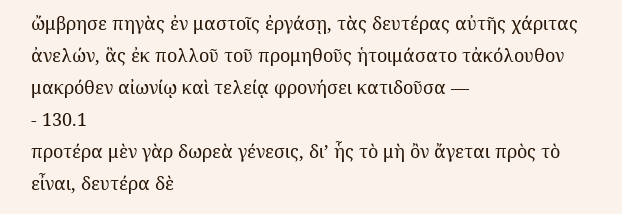ὤμβρησε πηγὰς ἐν μαστοῖς ἐργάσῃ, τὰς δευτέρας αὐτῆς χάριτας ἀνελών, ἃς ἐκ πολλοῦ τοῦ προμηθοῦς ἡτοιμάσατο τἀκόλουθον μακρόθεν αἰωνίῳ καὶ τελείᾳ φρονήσει κατιδοῦσα —
- 130.1
προτέρα μὲν γὰρ δωρεὰ γένεσις, δι’ ἧς τὸ μὴ ὂν ἄγεται πρὸς τὸ εἶναι, δευτέρα δὲ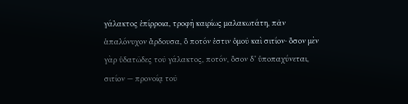γάλακτος ἐπίρροια, τροφὴ καιρίως μαλακωτάτη, πᾶν ἁπαλόνυχον ἄρδουσα, ὃ ποτόν ἐστιν ὁμοῦ καὶ σιτίον· ὅσον μὲν γὰρ ὑδατῶδες τοῦ γάλακτος, ποτόν, ὅσον δ’ ὑποπαχύνεται, σιτίον — προνοίᾳ τοῦ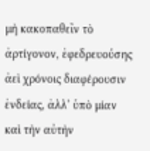μὴ κακοπαθεῖν τὸ ἀρτίγονον, ἐφεδρευούσης ἀεὶ χρόνοις διαφέρουσιν ἐνδείας, ἀλλ’ ὑπὸ μίαν καὶ τὴν αὐτὴν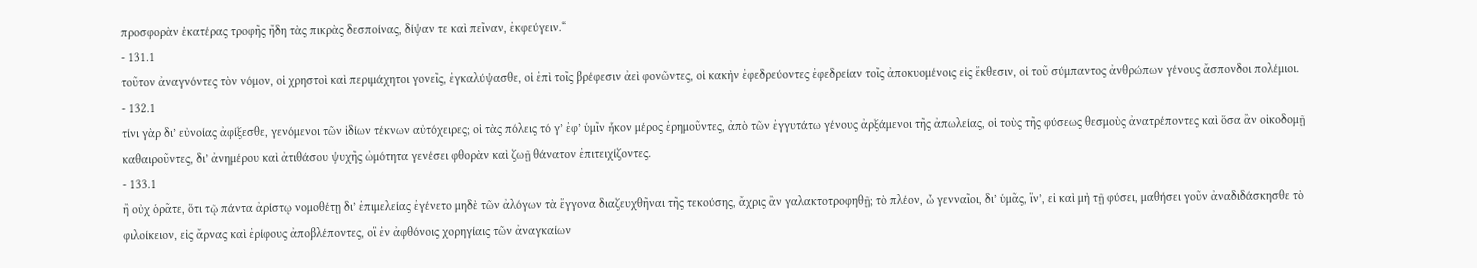προσφορὰν ἑκατέρας τροφῆς ἤδη τὰς πικρὰς δεσποίνας, δίψαν τε καὶ πεῖναν, ἐκφεύγειν.“
- 131.1
τοῦτον ἀναγνόντες τὸν νόμον, οἱ χρηστοὶ καὶ περιμάχητοι γονεῖς, ἐγκαλύψασθε, οἱ ἐπὶ τοῖς βρέφεσιν ἀεὶ φονῶντες, οἱ κακὴν ἐφεδρεύοντες ἐφεδρείαν τοῖς ἀποκυομένοις εἰς ἔκθεσιν, οἱ τοῦ σύμπαντος ἀνθρώπων γένους ἄσπονδοι πολέμιοι.
- 132.1
τίνι γὰρ δι’ εὐνοίας ἀφίξεσθε, γενόμενοι τῶν ἰδίων τέκνων αὐτόχειρες; οἱ τὰς πόλεις τό γ’ ἐφ’ ὑμῖν ἧκον μέρος ἐρημοῦντες, ἀπὸ τῶν ἐγγυτάτω γένους ἀρξάμενοι τῆς ἀπωλείας, οἱ τοὺς τῆς φύσεως θεσμοὺς ἀνατρέποντες καὶ ὅσα ἂν οἰκοδομῇ καθαιροῦντες, δι’ ἀνημέρου καὶ ἀτιθάσου ψυχῆς ὠμότητα γενέσει φθορὰν καὶ ζωῇ θάνατον ἐπιτειχίζοντες.
- 133.1
ἢ οὐχ ὁρᾶτε, ὅτι τῷ πάντα ἀρίστῳ νομοθέτῃ δι’ ἐπιμελείας ἐγένετο μηδὲ τῶν ἀλόγων τὰ ἔγγονα διαζευχθῆναι τῆς τεκούσης, ἄχρις ἂν γαλακτοτροφηθῇ; τὸ πλέον, ὦ γενναῖοι, δι’ ὑμᾶς, ἵν’, εἰ καὶ μὴ τῇ φύσει, μαθήσει γοῦν ἀναδιδάσκησθε τὸ φιλοίκειον, εἰς ἄρνας καὶ ἐρίφους ἀποβλέποντες, οἳ ἐν ἀφθόνοις χορηγίαις τῶν ἀναγκαίων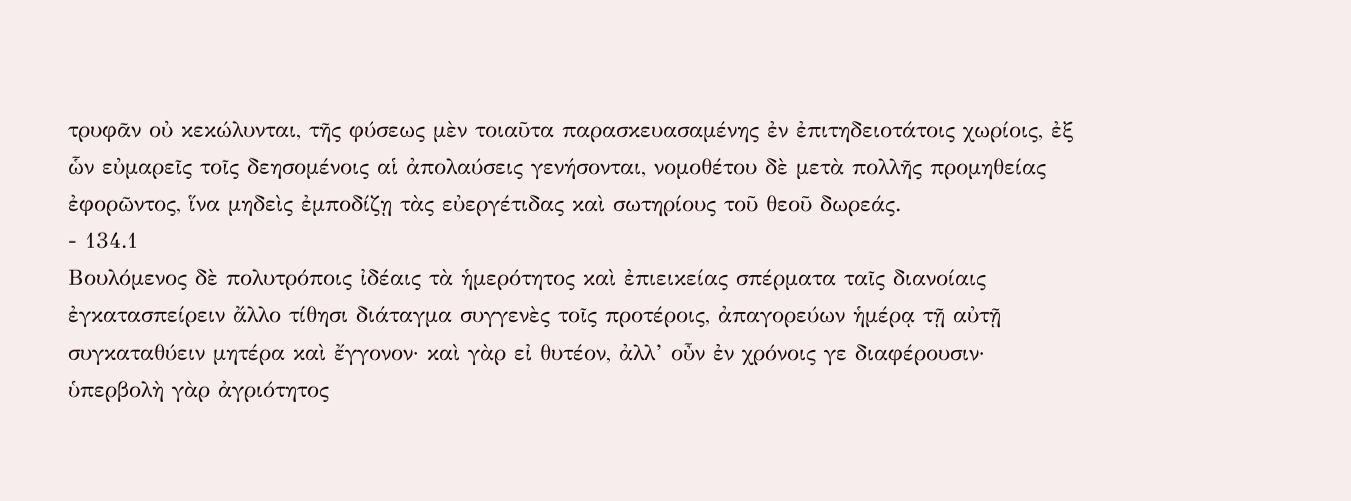τρυφᾶν οὐ κεκώλυνται, τῆς φύσεως μὲν τοιαῦτα παρασκευασαμένης ἐν ἐπιτηδειοτάτοις χωρίοις, ἐξ ὧν εὐμαρεῖς τοῖς δεησομένοις αἱ ἀπολαύσεις γενήσονται, νομοθέτου δὲ μετὰ πολλῆς προμηθείας ἐφορῶντος, ἵνα μηδεὶς ἐμποδίζῃ τὰς εὐεργέτιδας καὶ σωτηρίους τοῦ θεοῦ δωρεάς.
- 134.1
Βουλόμενος δὲ πολυτρόποις ἰδέαις τὰ ἡμερότητος καὶ ἐπιεικείας σπέρματα ταῖς διανοίαις ἐγκατασπείρειν ἄλλο τίθησι διάταγμα συγγενὲς τοῖς προτέροις, ἀπαγορεύων ἡμέρᾳ τῇ αὐτῇ συγκαταθύειν μητέρα καὶ ἔγγονον· καὶ γὰρ εἰ θυτέον, ἀλλ’ οὖν ἐν χρόνοις γε διαφέρουσιν· ὑπερβολὴ γὰρ ἀγριότητος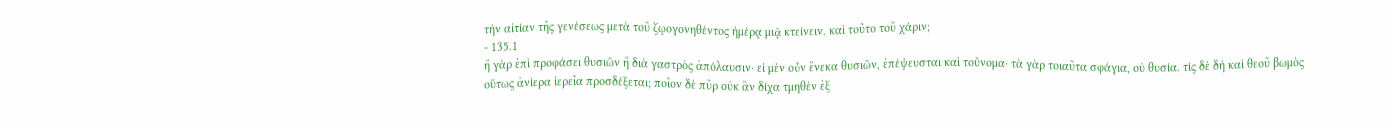τὴν αἰτίαν τῆς γενέσεως μετὰ τοῦ ζῳογονηθέντος ἡμέρᾳ μιᾷ κτείνειν. καὶ τοῦτο τοῦ χάριν;
- 135.1
ἢ γὰρ ἐπὶ προφάσει θυσιῶν ἢ διὰ γαστρὸς ἀπόλαυσιν· εἰ μὲν οὖν ἕνεκα θυσιῶν, ἐπέψευσται καὶ τοὔνομα· τὰ γὰρ τοιαῦτα σφάγια, οὐ θυσία. τίς δὲ δὴ καὶ θεοῦ βωμὸς οὕτως ἀνίερα ἱερεῖα προσδέξεται; ποῖον δὲ πῦρ οὐκ ἂν δίχα τμηθὲν ἐξ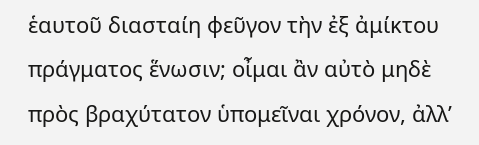ἑαυτοῦ διασταίη φεῦγον τὴν ἐξ ἀμίκτου πράγματος ἕνωσιν; οἶμαι ἂν αὐτὸ μηδὲ πρὸς βραχύτατον ὑπομεῖναι χρόνον, ἀλλ’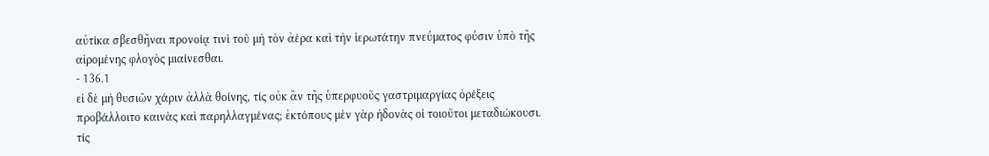αὐτίκα σβεσθῆναι προνοίᾳ τινὶ τοῦ μὴ τὸν ἀέρα καὶ τὴν ἱερωτάτην πνεύματος φύσιν ὑπὸ τῆς αἰρομένης φλογὸς μιαίνεσθαι.
- 136.1
εἰ δὲ μὴ θυσιῶν χάριν ἀλλὰ θοίνης, τίς οὐκ ἂν τῆς ὑπερφυοῦς γαστριμαργίας ὀρέξεις προβάλλοιτο καινὰς καὶ παρηλλαγμένας; ἐκτόπους μὲν γὰρ ἡδονὰς οἱ τοιοῦτοι μεταδιώκουσι. τίς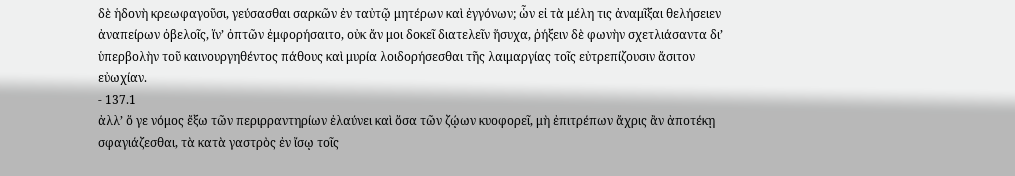δὲ ἡδονὴ κρεωφαγοῦσι, γεύσασθαι σαρκῶν ἐν ταὐτῷ μητέρων καὶ ἐγγόνων; ὧν εἰ τὰ μέλη τις ἀναμῖξαι θελήσειεν ἀναπείρων ὀβελοῖς, ἵν’ ὀπτῶν ἐμφορήσαιτο, οὐκ ἄν μοι δοκεῖ διατελεῖν ἥσυχα, ῥήξειν δὲ φωνὴν σχετλιάσαντα δι’ ὑπερβολὴν τοῦ καινουργηθέντος πάθους καὶ μυρία λοιδορήσεσθαι τῆς λαιμαργίας τοῖς εὐτρεπίζουσιν ἄσιτον εὐωχίαν.
- 137.1
ἀλλ’ ὅ γε νόμος ἔξω τῶν περιρραντηρίων ἐλαύνει καὶ ὅσα τῶν ζῴων κυοφορεῖ, μὴ ἐπιτρέπων ἄχρις ἂν ἀποτέκῃ σφαγιάζεσθαι, τὰ κατὰ γαστρὸς ἐν ἴσῳ τοῖς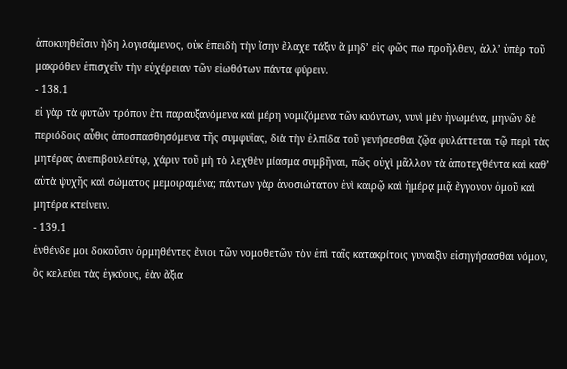ἀποκυηθεῖσιν ἤδη λογισάμενος, οὐκ ἐπειδὴ τὴν ἴσην ἔλαχε τάξιν ἃ μηδ’ εἰς φῶς πω προῆλθεν, ἀλλ’ ὑπὲρ τοῦ μακρόθεν ἐπισχεῖν τὴν εὐχέρειαν τῶν εἰωθότων πάντα φύρειν.
- 138.1
εἰ γὰρ τὰ φυτῶν τρόπον ἔτι παραυξανόμενα καὶ μέρη νομιζόμενα τῶν κυόντων, νυνὶ μὲν ἡνωμένα, μηνῶν δὲ περιόδοις αὖθις ἀποσπασθησόμενα τῆς συμφυΐας, διὰ τὴν ἐλπίδα τοῦ γενήσεσθαι ζῷα φυλάττεται τῷ περὶ τὰς μητέρας ἀνεπιβουλεύτῳ, χάριν τοῦ μὴ τὸ λεχθὲν μίασμα συμβῆναι, πῶς οὐχὶ μᾶλλον τὰ ἀποτεχθέντα καὶ καθ’ αὑτὰ ψυχῆς καὶ σώματος μεμοιραμένα; πάντων γὰρ ἀνοσιώτατον ἑνὶ καιρῷ καὶ ἡμέρᾳ μιᾷ ἔγγονον ὁμοῦ καὶ μητέρα κτείνειν.
- 139.1
ἐνθένδε μοι δοκοῦσιν ὁρμηθέντες ἔνιοι τῶν νομοθετῶν τὸν ἐπὶ ταῖς κατακρίτοις γυναιξὶν εἰσηγήσασθαι νόμον, ὃς κελεύει τὰς ἐγκύους, ἐὰν ἄξια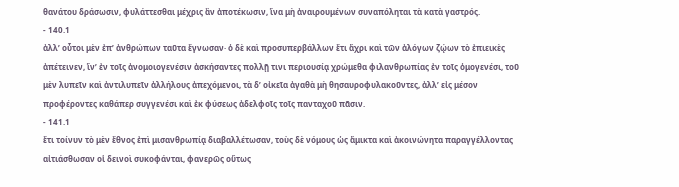θανάτου δράσωσιν, φυλάττεσθαι μέχρις ἂν ἀποτέκωσιν, ἵνα μὴ ἀναιρουμένων συναπόληται τὰ κατὰ γαστρός.
- 140.1
ἀλλ’ οὗτοι μὲν ἐπ’ ἀνθρώπων ταῦτα ἔγνωσαν· ὁ δὲ καὶ προσυπερβάλλων ἔτι ἄχρι καὶ τῶν ἀλόγων ζῴων τὸ ἐπιεικὲς ἀπέτεινεν, ἵν’ ἐν τοῖς ἀνομοιογενέσιν ἀσκήσαντες πολλῇ τινι περιουσίᾳ χρώμεθα φιλανθρωπίας ἐν τοῖς ὁμογενέσι, τοῦ μὲν λυπεῖν καὶ ἀντιλυπεῖν ἀλλήλους ἀπεχόμενοι, τὰ δ’ οἰκεῖα ἀγαθὰ μὴ θησαυροφυλακοῦντες, ἀλλ’ εἰς μέσον προφέροντες καθάπερ συγγενέσι καὶ ἐκ φύσεως ἀδελφοῖς τοῖς πανταχοῦ πᾶσιν.
- 141.1
ἔτι τοίνυν τὸ μὲν ἔθνος ἐπὶ μισανθρωπίᾳ διαβαλλέτωσαν, τοὺς δὲ νόμους ὡς ἄμικτα καὶ ἀκοινώνητα παραγγέλλοντας αἰτιάσθωσαν οἱ δεινοὶ συκοφάνται, φανερῶς οὕτως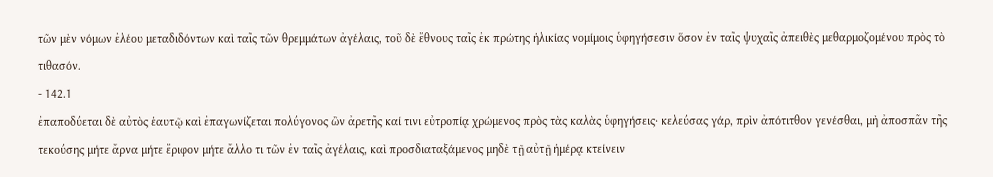τῶν μὲν νόμων ἐλέου μεταδιδόντων καὶ ταῖς τῶν θρεμμάτων ἀγέλαις, τοῦ δὲ ἔθνους ταῖς ἐκ πρώτης ἡλικίας νομίμοις ὑφηγήσεσιν ὅσον ἐν ταῖς ψυχαῖς ἀπειθὲς μεθαρμοζομένου πρὸς τὸ τιθασόν.
- 142.1
ἐπαποδύεται δὲ αὐτὸς ἑαυτῷ καὶ ἐπαγωνίζεται πολύγονος ὢν ἀρετῆς καί τινι εὐτροπίᾳ χρώμενος πρὸς τὰς καλὰς ὑφηγήσεις· κελεύσας γάρ, πρὶν ἀπότιτθον γενέσθαι, μὴ ἀποσπᾶν τῆς τεκούσης μήτε ἄρνα μήτε ἔριφον μήτε ἄλλο τι τῶν ἐν ταῖς ἀγέλαις, καὶ προσδιαταξάμενος μηδὲ τῇ αὐτῇ ἡμέρᾳ κτείνειν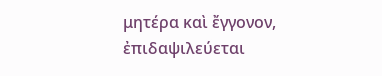μητέρα καὶ ἔγγονον, ἐπιδαψιλεύεται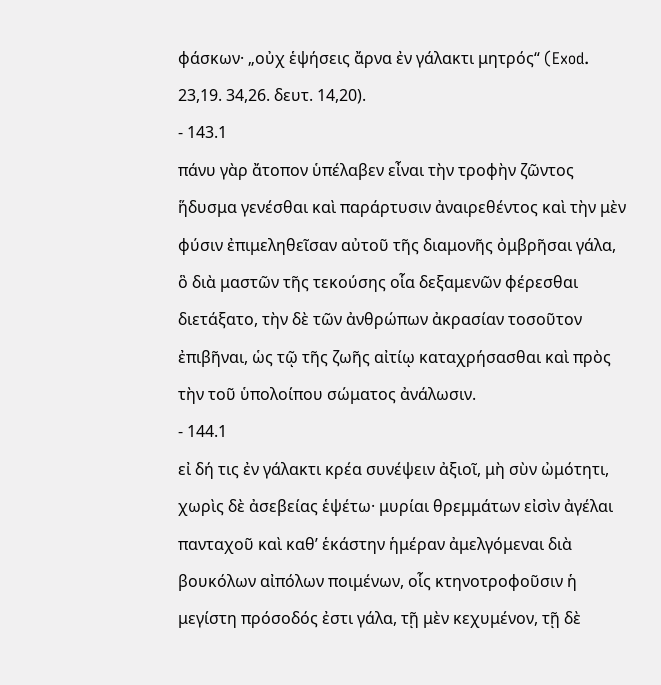φάσκων· „οὐχ ἑψήσεις ἄρνα ἐν γάλακτι μητρός“ (Exod. 23,19. 34,26. δευτ. 14,20).
- 143.1
πάνυ γὰρ ἄτοπον ὑπέλαβεν εἶναι τὴν τροφὴν ζῶντος ἥδυσμα γενέσθαι καὶ παράρτυσιν ἀναιρεθέντος καὶ τὴν μὲν φύσιν ἐπιμεληθεῖσαν αὐτοῦ τῆς διαμονῆς ὀμβρῆσαι γάλα, ὃ διὰ μαστῶν τῆς τεκούσης οἷα δεξαμενῶν φέρεσθαι διετάξατο, τὴν δὲ τῶν ἀνθρώπων ἀκρασίαν τοσοῦτον ἐπιβῆναι, ὡς τῷ τῆς ζωῆς αἰτίῳ καταχρήσασθαι καὶ πρὸς τὴν τοῦ ὑπολοίπου σώματος ἀνάλωσιν.
- 144.1
εἰ δή τις ἐν γάλακτι κρέα συνέψειν ἀξιοῖ, μὴ σὺν ὠμότητι, χωρὶς δὲ ἀσεβείας ἑψέτω· μυρίαι θρεμμάτων εἰσὶν ἀγέλαι πανταχοῦ καὶ καθ’ ἑκάστην ἡμέραν ἀμελγόμεναι διὰ βουκόλων αἰπόλων ποιμένων, οἷς κτηνοτροφοῦσιν ἡ μεγίστη πρόσοδός ἐστι γάλα, τῇ μὲν κεχυμένον, τῇ δὲ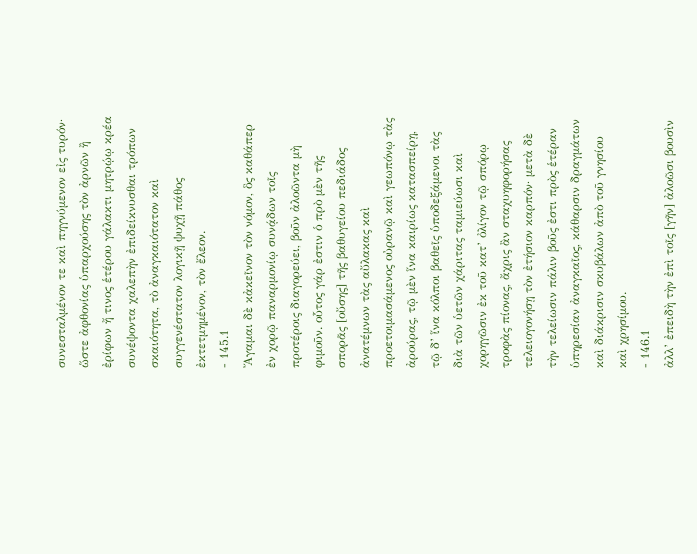συνεσταλμένον τε καὶ πηγνύμενον εἰς τυρόν· ὥστε ἀφθονίας ὑπαρχούσης τὸν ἀρνῶν ἢ ἐρίφων ἤ τινος ἑτέρου γάλακτι μητρῴῳ κρέα συνέψοντα χαλεπὴν ἐπιδείκνυσθαι τρόπων σκαιότητα, τὸ ἀναγκαιότατον καὶ συγγενέστατον λογικῇ ψυχῇ πάθος ἐκτετμημένον, τὸν ἔλεον.
- 145.1
Ἄγαμαι δὲ κἀκεῖνον τὸν νόμον, ὃς καθάπερ ἐν χορῷ παναρμονίῳ συνᾴδων τοῖς προτέροις διαγορεύει, βοῦν ἀλοῶντα μὴ φιμοῦν. οὗτος γάρ ἐστιν ὁ πρὸ μὲν τῆς σπορᾶς [οὔσης] τῆς βαθυγείου πεδιάδος ἀνατέμνων τὰς αὔλακας καὶ προετοιμασάμενος οὐρανῷ καὶ γεωπόνῳ τὰς ἀρούρας, τῷ μὲν ἵνα καιρίως κατασπείρῃ, τῷ δ’ ἵνα κόλποι βαθεῖς ὑποδεξάμενοι τὰς διὰ τῶν ὑετῶν χάριτας ταμιεύωσι καὶ χορηγῶσιν ἐκ τοῦ κατ’ ὀλίγον τῷ σπόρῳ τροφὰς πίονας, ἄχρις ἂν σταχυηφορήσας τελειογονήσῃ τὸν ἐτήσιον καρπόν· μετὰ δὲ τὴν τελείωσιν πάλιν βοῦς ἐστι πρὸς ἑτέραν ὑπηρεσίαν ἀναγκαῖος, κάθαρσιν δραγμάτων καὶ διάκρισιν σκυβάλων ἀπὸ τοῦ γνησίου καὶ χρησίμου.
- 146.1
ἀλλ’ ἐπειδὴ τὴν ἐπὶ τοῖς [γῆν] ἀλοῶσι βουσὶν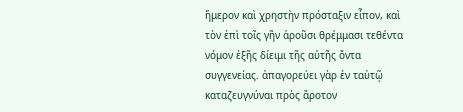ἥμερον καὶ χρηστὴν πρόσταξιν εἶπον, καὶ τὸν ἐπὶ τοῖς γῆν ἀροῦσι θρέμμασι τεθέντα νόμον ἑξῆς δίειμι τῆς αὐτῆς ὄντα συγγενείας. ἀπαγορεύει γὰρ ἐν ταὐτῷ καταζευγνύναι πρὸς ἄροτον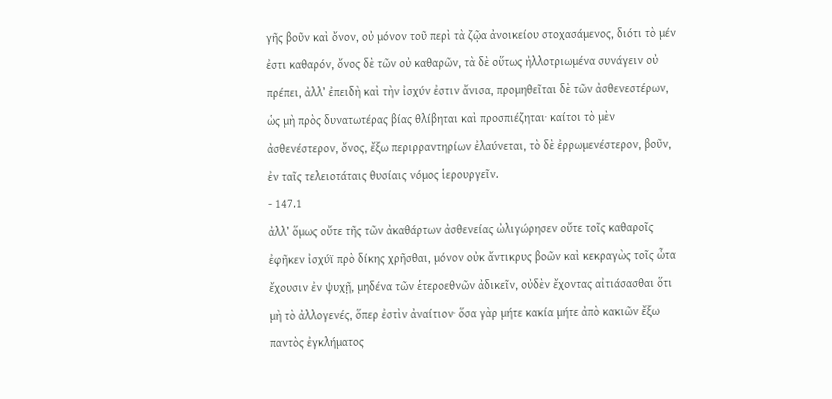γῆς βοῦν καὶ ὄνον, οὐ μόνον τοῦ περὶ τὰ ζῷα ἀνοικείου στοχασάμενος, διότι τὸ μέν ἐστι καθαρόν, ὄνος δὲ τῶν οὐ καθαρῶν, τὰ δὲ οὕτως ἠλλοτριωμένα συνάγειν οὐ πρέπει, ἀλλ’ ἐπειδὴ καὶ τὴν ἰσχύν ἐστιν ἄνισα, προμηθεῖται δὲ τῶν ἀσθενεστέρων, ὡς μὴ πρὸς δυνατωτέρας βίας θλίβηται καὶ προσπιέζηται· καίτοι τὸ μὲν ἀσθενέστερον, ὄνος, ἔξω περιρραντηρίων ἐλαύνεται, τὸ δὲ ἐρρωμενέστερον, βοῦν, ἐν ταῖς τελειοτάταις θυσίαις νόμος ἱερουργεῖν.
- 147.1
ἀλλ’ ὅμως οὔτε τῆς τῶν ἀκαθάρτων ἀσθενείας ὠλιγώρησεν οὔτε τοῖς καθαροῖς ἐφῆκεν ἰσχύϊ πρὸ δίκης χρῆσθαι, μόνον οὐκ ἄντικρυς βοῶν καὶ κεκραγὼς τοῖς ὦτα ἔχουσιν ἐν ψυχῇ, μηδένα τῶν ἑτεροεθνῶν ἀδικεῖν, οὐδὲν ἔχοντας αἰτιάσασθαι ὅτι μὴ τὸ ἀλλογενές, ὅπερ ἐστὶν ἀναίτιον· ὅσα γὰρ μήτε κακία μήτε ἀπὸ κακιῶν ἔξω παντὸς ἐγκλήματος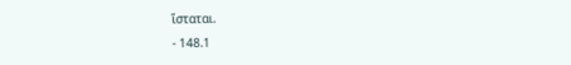ἵσταται.
- 148.1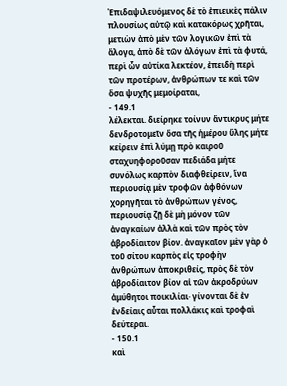Ἐπιδαψιλευόμενος δὲ τὸ ἐπιεικὲς πάλιν πλουσίως αὐτῷ καὶ κατακόρως χρῆται, μετιὼν ἀπὸ μὲν τῶν λογικῶν ἐπὶ τὰ ἄλογα, ἀπὸ δὲ τῶν ἀλόγων ἐπὶ τὰ φυτά, περὶ ὧν αὐτίκα λεκτέον, ἐπειδὴ περὶ τῶν προτέρων, ἀνθρώπων τε καὶ τῶν ὅσα ψυχῆς μεμοίραται,
- 149.1
λέλεκται. διείρηκε τοίνυν ἄντικρυς μήτε δενδροτομεῖν ὅσα τῆς ἡμέρου ὕλης μήτε κείρειν ἐπὶ λύμῃ πρὸ καιροῦ σταχυηφοροῦσαν πεδιάδα μήτε συνόλως καρπὸν διαφθείρειν, ἵνα περιουσίᾳ μὲν τροφῶν ἀφθόνων χορηγῆται τὸ ἀνθρώπων γένος, περιουσίᾳ ζῇ δὲ μὴ μόνον τῶν ἀναγκαίων ἀλλὰ καὶ τῶν πρὸς τὸν ἁβροδίαιτον βίον. ἀναγκαῖον μὲν γὰρ ὁ τοῦ σίτου καρπὸς εἰς τροφὴν ἀνθρώπων ἀποκριθείς, πρὸς δὲ τὸν ἁβροδίαιτον βίον αἱ τῶν ἀκροδρύων ἀμύθητοι ποικιλίαι· γίνονται δὲ ἐν ἐνδείαις αὗται πολλάκις καὶ τροφαὶ δεύτεραι.
- 150.1
καὶ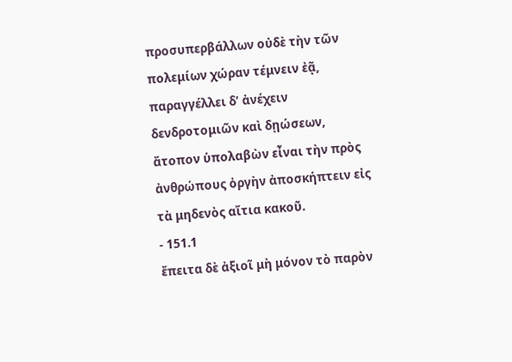προσυπερβάλλων οὐδὲ τὴν τῶν πολεμίων χώραν τέμνειν ἐᾷ, παραγγέλλει δ’ ἀνέχειν δενδροτομιῶν καὶ δῃώσεων, ἄτοπον ὑπολαβὼν εἶναι τὴν πρὸς ἀνθρώπους ὀργὴν ἀποσκήπτειν εἰς τὰ μηδενὸς αἴτια κακοῦ.
- 151.1
ἔπειτα δὲ ἀξιοῖ μὴ μόνον τὸ παρὸν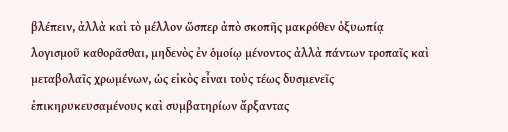βλέπειν, ἀλλὰ καὶ τὸ μέλλον ὥσπερ ἀπὸ σκοπῆς μακρόθεν ὀξυωπίᾳ λογισμοῦ καθορᾶσθαι, μηδενὸς ἐν ὁμοίῳ μένοντος ἀλλὰ πάντων τροπαῖς καὶ μεταβολαῖς χρωμένων, ὡς εἰκὸς εἶναι τοὺς τέως δυσμενεῖς ἐπικηρυκευσαμένους καὶ συμβατηρίων ἄρξαντας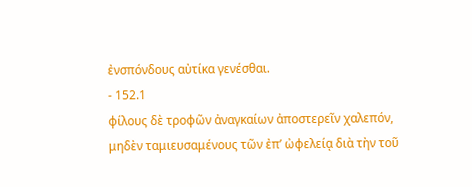ἐνσπόνδους αὐτίκα γενέσθαι.
- 152.1
φίλους δὲ τροφῶν ἀναγκαίων ἀποστερεῖν χαλεπόν, μηδὲν ταμιευσαμένους τῶν ἐπ’ ὠφελείᾳ διὰ τὴν τοῦ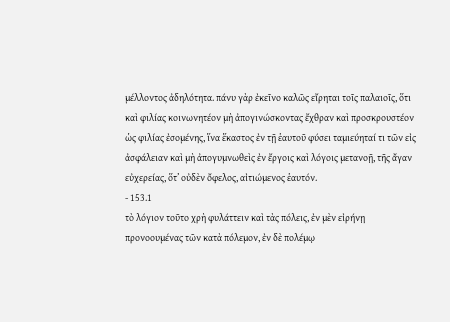μέλλοντος ἀδηλότητα. πάνυ γὰρ ἐκεῖνο καλῶς εἴρηται τοῖς παλαιοῖς, ὅτι καὶ φιλίας κοινωνητέον μὴ ἀπογινώσκοντας ἔχθραν καὶ προσκρουστέον ὡς φιλίας ἐσομένης, ἵνα ἕκαστος ἐν τῇ ἑαυτοῦ φύσει ταμιεύηταί τι τῶν εἰς ἀσφάλειαν καὶ μὴ ἀπογυμνωθεὶς ἐν ἔργοις καὶ λόγοις μετανοῇ, τῆς ἄγαν εὐχερείας, ὅτ’ οὐδὲν ὄφελος, αἰτιώμενος ἑαυτόν.
- 153.1
τὸ λόγιον τοῦτο χρὴ φυλάττειν καὶ τὰς πόλεις, ἐν μὲν εἰρήνῃ προνοουμένας τῶν κατὰ πόλεμον, ἐν δὲ πολέμῳ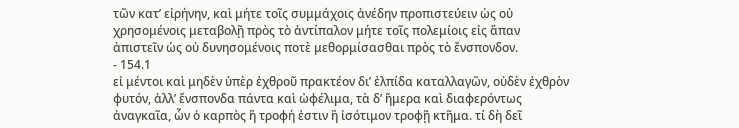τῶν κατ’ εἰρήνην, καὶ μήτε τοῖς συμμάχοις ἀνέδην προπιστεύειν ὡς οὐ χρησομένοις μεταβολῇ πρὸς τὸ ἀντίπαλον μήτε τοῖς πολεμίοις εἰς ἅπαν ἀπιστεῖν ὡς οὐ δυνησομένοις ποτὲ μεθορμίσασθαι πρὸς τὸ ἔνσπονδον.
- 154.1
εἰ μέντοι καὶ μηδὲν ὑπὲρ ἐχθροῦ πρακτέον δι’ ἐλπίδα καταλλαγῶν, οὐδὲν ἐχθρὸν φυτόν, ἀλλ’ ἔνσπονδα πάντα καὶ ὠφέλιμα, τὰ δ’ ἥμερα καὶ διαφερόντως ἀναγκαῖα, ὧν ὁ καρπὸς ἢ τροφή ἐστιν ἢ ἰσότιμον τροφῇ κτῆμα. τί δὴ δεῖ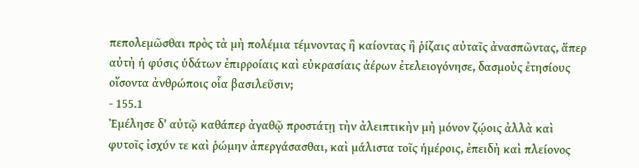πεπολεμῶσθαι πρὸς τὰ μὴ πολέμια τέμνοντας ἢ καίοντας ἢ ῥίζαις αὐταῖς ἀνασπῶντας, ἅπερ αὐτὴ ἡ φύσις ὑδάτων ἐπιρροίαις καὶ εὐκρασίαις ἀέρων ἐτελειογόνησε, δασμοὺς ἐτησίους οἴσοντα ἀνθρώποις οἷα βασιλεῦσιν;
- 155.1
Ἐμέλησε δ’ αὐτῷ καθάπερ ἀγαθῷ προστάτῃ τὴν ἀλειπτικὴν μὴ μόνον ζῴοις ἀλλὰ καὶ φυτοῖς ἰσχύν τε καὶ ῥώμην ἀπεργάσασθαι, καὶ μάλιστα τοῖς ἡμέροις, ἐπειδὴ καὶ πλείονος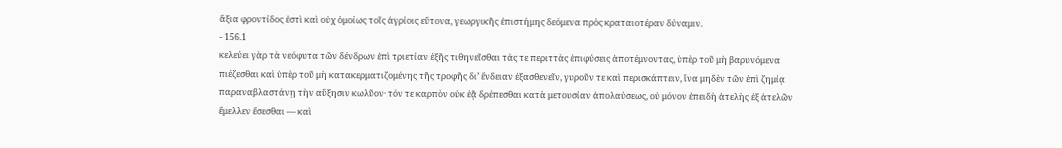ἄξια φροντίδος ἐστὶ καὶ οὐχ ὁμοίως τοῖς ἀγρίοις εὔτονα, γεωργικῆς ἐπιστήμης δεόμενα πρὸς κραταιοτέραν δύναμιν.
- 156.1
κελεύει γὰρ τὰ νεόφυτα τῶν δένδρων ἐπὶ τριετίαν ἑξῆς τιθηνεῖσθαι τάς τε περιττὰς ἐπιφύσεις ἀποτέμνοντας, ὑπὲρ τοῦ μὴ βαρυνόμενα πιέζεσθαι καὶ ὑπὲρ τοῦ μὴ κατακερματιζομένης τῆς τροφῆς δι’ ἔνδειαν ἐξασθενεῖν, γυροῦν τε καὶ περισκάπτειν, ἵνα μηδὲν τῶν ἐπὶ ζημίᾳ παραναβλαστάνῃ τὴν αὔξησιν κωλῦον· τόν τε καρπὸν οὐκ ἐᾷ δρέπεσθαι κατὰ μετουσίαν ἀπολαύσεως, οὐ μόνον ἐπειδὴ ἀτελὴς ἐξ ἀτελῶν ἔμελλεν ἔσεσθαι — καὶ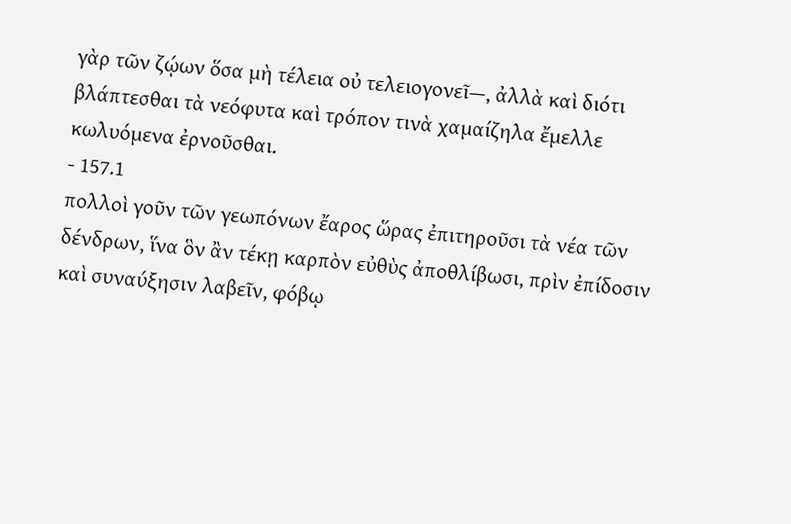γὰρ τῶν ζῴων ὅσα μὴ τέλεια οὐ τελειογονεῖ—, ἀλλὰ καὶ διότι βλάπτεσθαι τὰ νεόφυτα καὶ τρόπον τινὰ χαμαίζηλα ἔμελλε κωλυόμενα ἐρνοῦσθαι.
- 157.1
πολλοὶ γοῦν τῶν γεωπόνων ἔαρος ὥρας ἐπιτηροῦσι τὰ νέα τῶν δένδρων, ἵνα ὃν ἂν τέκῃ καρπὸν εὐθὺς ἀποθλίβωσι, πρὶν ἐπίδοσιν καὶ συναύξησιν λαβεῖν, φόβῳ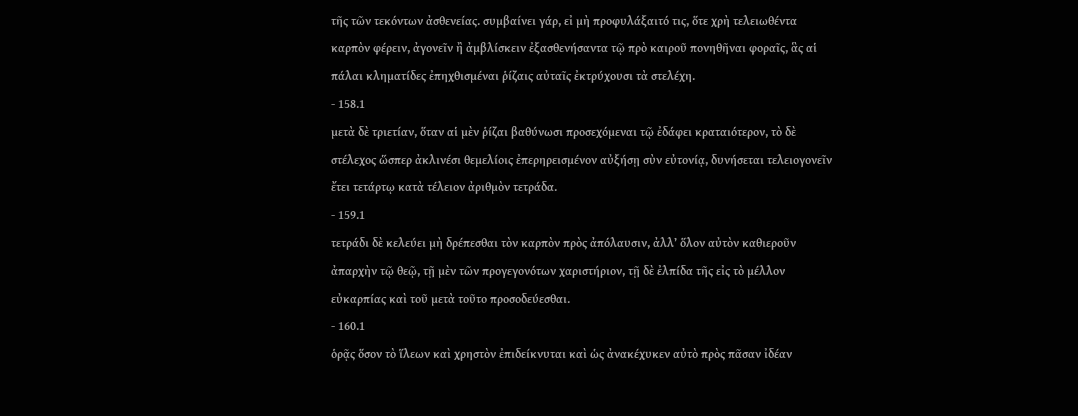τῆς τῶν τεκόντων ἀσθενείας. συμβαίνει γάρ, εἰ μὴ προφυλάξαιτό τις, ὅτε χρὴ τελειωθέντα καρπὸν φέρειν, ἀγονεῖν ἢ ἀμβλίσκειν ἐξασθενήσαντα τῷ πρὸ καιροῦ πονηθῆναι φοραῖς, ἃς αἱ πάλαι κληματίδες ἐπηχθισμέναι ῥίζαις αὐταῖς ἐκτρύχουσι τὰ στελέχη.
- 158.1
μετὰ δὲ τριετίαν, ὅταν αἱ μὲν ῥίζαι βαθύνωσι προσεχόμεναι τῷ ἐδάφει κραταιότερον, τὸ δὲ στέλεχος ὥσπερ ἀκλινέσι θεμελίοις ἐπερηρεισμένον αὐξήσῃ σὺν εὐτονίᾳ, δυνήσεται τελειογονεῖν ἔτει τετάρτῳ κατὰ τέλειον ἀριθμὸν τετράδα.
- 159.1
τετράδι δὲ κελεύει μὴ δρέπεσθαι τὸν καρπὸν πρὸς ἀπόλαυσιν, ἀλλ’ ὅλον αὐτὸν καθιεροῦν ἀπαρχὴν τῷ θεῷ, τῇ μὲν τῶν προγεγονότων χαριστήριον, τῇ δὲ ἐλπίδα τῆς εἰς τὸ μέλλον εὐκαρπίας καὶ τοῦ μετὰ τοῦτο προσοδεύεσθαι.
- 160.1
ὁρᾷς ὅσον τὸ ἵλεων καὶ χρηστὸν ἐπιδείκνυται καὶ ὡς ἀνακέχυκεν αὐτὸ πρὸς πᾶσαν ἰδέαν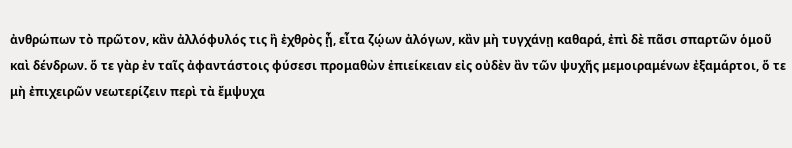ἀνθρώπων τὸ πρῶτον, κἂν ἀλλόφυλός τις ἢ ἐχθρὸς ᾖ, εἶτα ζῴων ἀλόγων, κἂν μὴ τυγχάνῃ καθαρά, ἐπὶ δὲ πᾶσι σπαρτῶν ὁμοῦ καὶ δένδρων. ὅ τε γὰρ ἐν ταῖς ἀφαντάστοις φύσεσι προμαθὼν ἐπιείκειαν εἰς οὐδὲν ἂν τῶν ψυχῆς μεμοιραμένων ἐξαμάρτοι, ὅ τε μὴ ἐπιχειρῶν νεωτερίζειν περὶ τὰ ἔμψυχα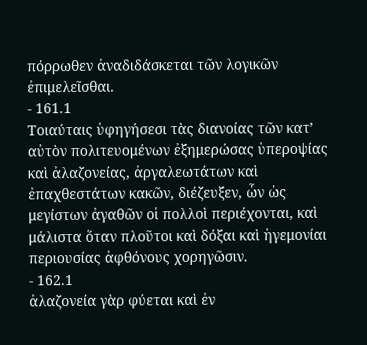πόρρωθεν ἀναδιδάσκεται τῶν λογικῶν ἐπιμελεῖσθαι.
- 161.1
Τοιαύταις ὑφηγήσεσι τὰς διανοίας τῶν κατ’ αὐτὸν πολιτευομένων ἐξημερώσας ὑπεροψίας καὶ ἀλαζονείας, ἀργαλεωτάτων καὶ ἐπαχθεστάτων κακῶν, διέζευξεν, ὧν ὡς μεγίστων ἀγαθῶν οἱ πολλοὶ περιέχονται, καὶ μάλιστα ὅταν πλοῦτοι καὶ δόξαι καὶ ἡγεμονίαι περιουσίας ἀφθόνους χορηγῶσιν.
- 162.1
ἀλαζονεία γὰρ φύεται καὶ ἐν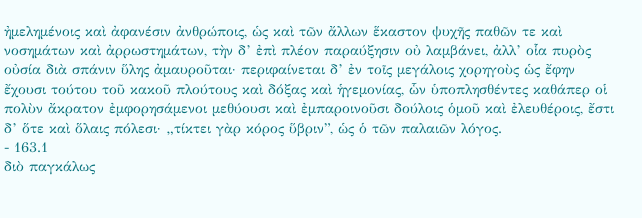ἠμελημένοις καὶ ἀφανέσιν ἀνθρώποις, ὡς καὶ τῶν ἄλλων ἕκαστον ψυχῆς παθῶν τε καὶ νοσημάτων καὶ ἀρρωστημάτων, τὴν δ’ ἐπὶ πλέον παραύξησιν οὐ λαμβάνει, ἀλλ’ οἷα πυρὸς οὐσία διὰ σπάνιν ὕλης ἀμαυροῦται· περιφαίνεται δ’ ἐν τοῖς μεγάλοις χορηγοὺς ὡς ἔφην ἔχουσι τούτου τοῦ κακοῦ πλούτους καὶ δόξας καὶ ἡγεμονίας, ὧν ὑποπλησθέντες καθάπερ οἱ πολὺν ἄκρατον ἐμφορησάμενοι μεθύουσι καὶ ἐμπαροινοῦσι δούλοις ὁμοῦ καὶ ἐλευθέροις, ἔστι δ’ ὅτε καὶ ὅλαις πόλεσι· „τίκτει γὰρ κόρος ὕβριν”, ὡς ὁ τῶν παλαιῶν λόγος.
- 163.1
διὸ παγκάλως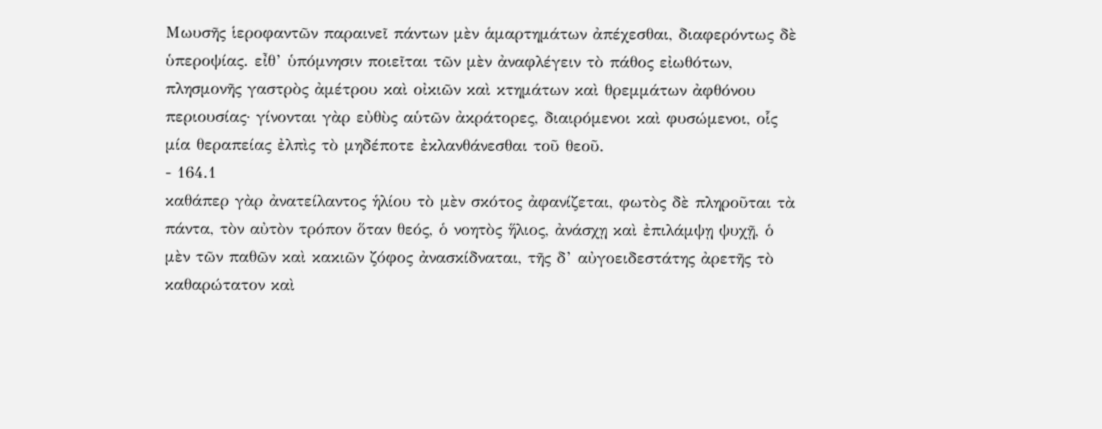Μωυσῆς ἱεροφαντῶν παραινεῖ πάντων μὲν ἁμαρτημάτων ἀπέχεσθαι, διαφερόντως δὲ ὑπεροψίας. εἶθ’ ὑπόμνησιν ποιεῖται τῶν μὲν ἀναφλέγειν τὸ πάθος εἰωθότων, πλησμονῆς γαστρὸς ἀμέτρου καὶ οἰκιῶν καὶ κτημάτων καὶ θρεμμάτων ἀφθόνου περιουσίας· γίνονται γὰρ εὐθὺς αὑτῶν ἀκράτορες, διαιρόμενοι καὶ φυσώμενοι, οἷς μία θεραπείας ἐλπὶς τὸ μηδέποτε ἐκλανθάνεσθαι τοῦ θεοῦ.
- 164.1
καθάπερ γὰρ ἀνατείλαντος ἡλίου τὸ μὲν σκότος ἀφανίζεται, φωτὸς δὲ πληροῦται τὰ πάντα, τὸν αὐτὸν τρόπον ὅταν θεός, ὁ νοητὸς ἥλιος, ἀνάσχῃ καὶ ἐπιλάμψῃ ψυχῇ, ὁ μὲν τῶν παθῶν καὶ κακιῶν ζόφος ἀνασκίδναται, τῆς δ’ αὐγοειδεστάτης ἀρετῆς τὸ καθαρώτατον καὶ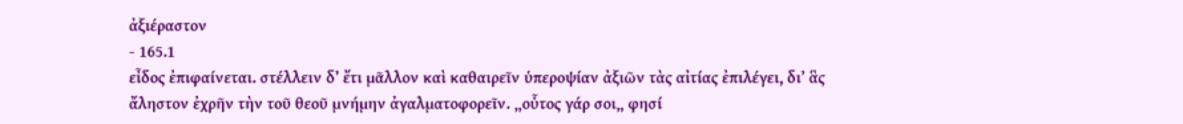ἀξιέραστον
- 165.1
εἶδος ἐπιφαίνεται. στέλλειν δ’ ἔτι μᾶλλον καὶ καθαιρεῖν ὑπεροψίαν ἀξιῶν τὰς αἰτίας ἐπιλέγει, δι’ ἃς ἄληστον ἐχρῆν τὴν τοῦ θεοῦ μνήμην ἀγαλματοφορεῖν. „οὗτος γάρ σοι„ φησί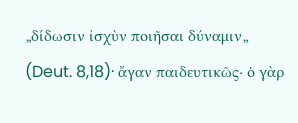„δίδωσιν ἰσχὺν ποιῆσαι δύναμιν„ (Deut. 8,18)· ἄγαν παιδευτικῶς· ὁ γὰρ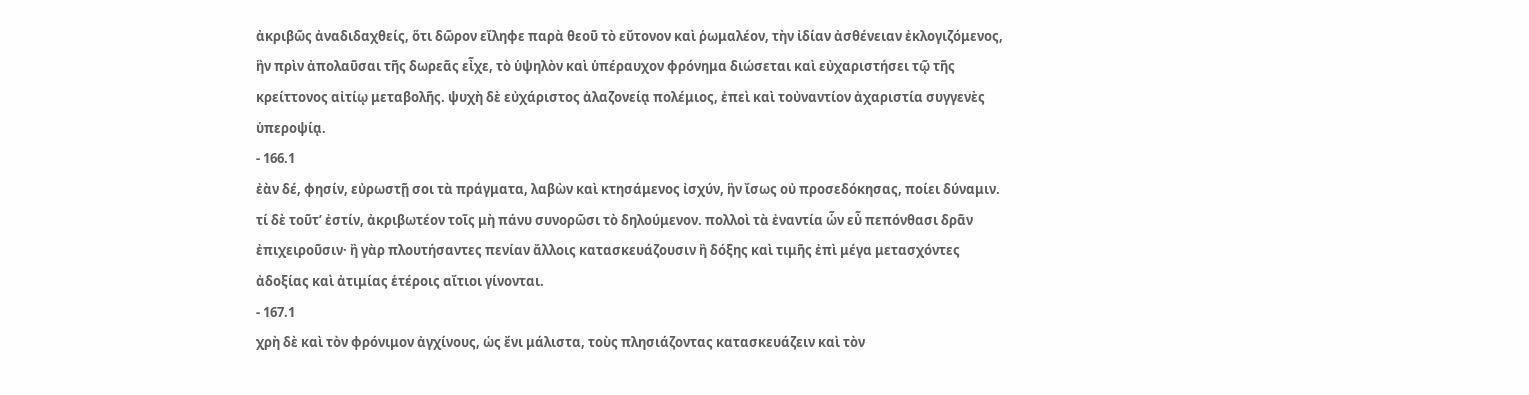ἀκριβῶς ἀναδιδαχθείς, ὅτι δῶρον εἴληφε παρὰ θεοῦ τὸ εὔτονον καὶ ῥωμαλέον, τὴν ἰδίαν ἀσθένειαν ἐκλογιζόμενος, ἣν πρὶν ἀπολαῦσαι τῆς δωρεᾶς εἶχε, τὸ ὑψηλὸν καὶ ὑπέραυχον φρόνημα διώσεται καὶ εὐχαριστήσει τῷ τῆς κρείττονος αἰτίῳ μεταβολῆς. ψυχὴ δὲ εὐχάριστος ἀλαζονείᾳ πολέμιος, ἐπεὶ καὶ τοὐναντίον ἀχαριστία συγγενὲς ὑπεροψίᾳ.
- 166.1
ἐὰν δέ, φησίν, εὐρωστῇ σοι τὰ πράγματα, λαβὼν καὶ κτησάμενος ἰσχύν, ἣν ἴσως οὐ προσεδόκησας, ποίει δύναμιν. τί δὲ τοῦτ’ ἐστίν, ἀκριβωτέον τοῖς μὴ πάνυ συνορῶσι τὸ δηλούμενον. πολλοὶ τὰ ἐναντία ὧν εὖ πεπόνθασι δρᾶν ἐπιχειροῦσιν· ἢ γὰρ πλουτήσαντες πενίαν ἄλλοις κατασκευάζουσιν ἢ δόξης καὶ τιμῆς ἐπὶ μέγα μετασχόντες ἀδοξίας καὶ ἀτιμίας ἑτέροις αἴτιοι γίνονται.
- 167.1
χρὴ δὲ καὶ τὸν φρόνιμον ἀγχίνους, ὡς ἔνι μάλιστα, τοὺς πλησιάζοντας κατασκευάζειν καὶ τὸν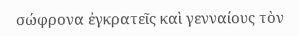σώφρονα ἐγκρατεῖς καὶ γενναίους τὸν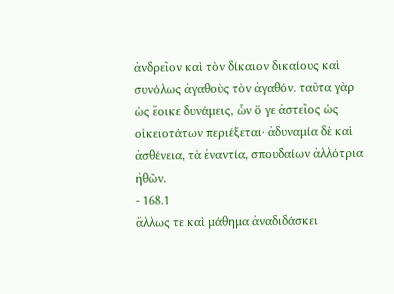ἀνδρεῖον καὶ τὸν δίκαιον δικαίους καὶ συνόλως ἀγαθοὺς τὸν ἀγαθόν. ταῦτα γὰρ ὡς ἔοικε δυνάμεις, ὧν ὅ γε ἀστεῖος ὡς οἰκειοτάτων περιέξεται· ἀδυναμία δὲ καὶ ἀσθένεια, τὰ ἐναντία, σπουδαίων ἀλλότρια ἠθῶν.
- 168.1
ἄλλως τε καὶ μάθημα ἀναδιδάσκει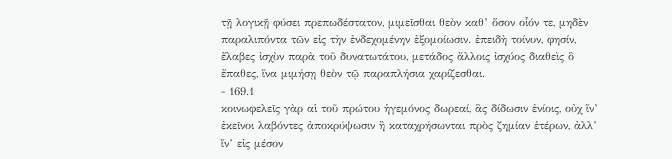τῇ λογικῇ φύσει πρεπωδέστατον, μιμεῖσθαι θεὸν καθ’ ὅσον οἷόν τε, μηδὲν παραλιπόντα τῶν εἰς τὴν ἐνδεχομένην ἐξομοίωσιν. ἐπειδὴ τοίνυν, φησίν, ἔλαβες ἰσχὺν παρὰ τοῦ δυνατωτάτου, μετάδος ἄλλοις ἰσχύος διαθεὶς ὃ ἔπαθες, ἵνα μιμήσῃ θεὸν τῷ παραπλήσια χαρίζεσθαι.
- 169.1
κοινωφελεῖς γὰρ αἱ τοῦ πρώτου ἡγεμόνος δωρεαί, ἃς δίδωσιν ἐνίοις, οὐχ ἵν’ ἐκεῖνοι λαβόντες ἀποκρύψωσιν ἢ καταχρήσωνται πρὸς ζημίαν ἑτέρων, ἀλλ’ ἵν’ εἰς μέσον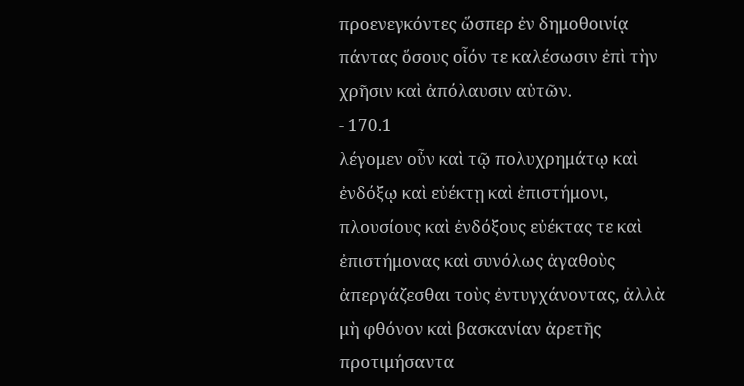προενεγκόντες ὥσπερ ἐν δημοθοινίᾳ πάντας ὅσους οἷόν τε καλέσωσιν ἐπὶ τὴν χρῆσιν καὶ ἀπόλαυσιν αὐτῶν.
- 170.1
λέγομεν οὖν καὶ τῷ πολυχρημάτῳ καὶ ἐνδόξῳ καὶ εὐέκτῃ καὶ ἐπιστήμονι, πλουσίους καὶ ἐνδόξους εὐέκτας τε καὶ ἐπιστήμονας καὶ συνόλως ἀγαθοὺς ἀπεργάζεσθαι τοὺς ἐντυγχάνοντας, ἀλλὰ μὴ φθόνον καὶ βασκανίαν ἀρετῆς προτιμήσαντα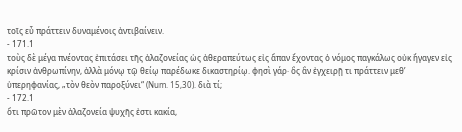τοῖς εὖ πράττειν δυναμένοις ἀντιβαίνειν.
- 171.1
τοὺς δὲ μέγα πνέοντας ἐπιτάσει τῆς ἀλαζονείας ὡς ἀθεραπεύτως εἰς ἅπαν ἔχοντας ὁ νόμος παγκάλως οὐκ ἤγαγεν εἰς κρίσιν ἀνθρωπίνην, ἀλλὰ μόνῳ τῷ θείῳ παρέδωκε δικαστηρίῳ. φησὶ γάρ· ὃς ἂν ἐγχειρῇ τι πράττειν μεθ’ ὑπερηφανίας, „τὸν θεὸν παροξύνει“ (Num. 15,30). διὰ τί;
- 172.1
ὅτι πρῶτον μὲν ἀλαζονεία ψυχῆς ἐστι κακία,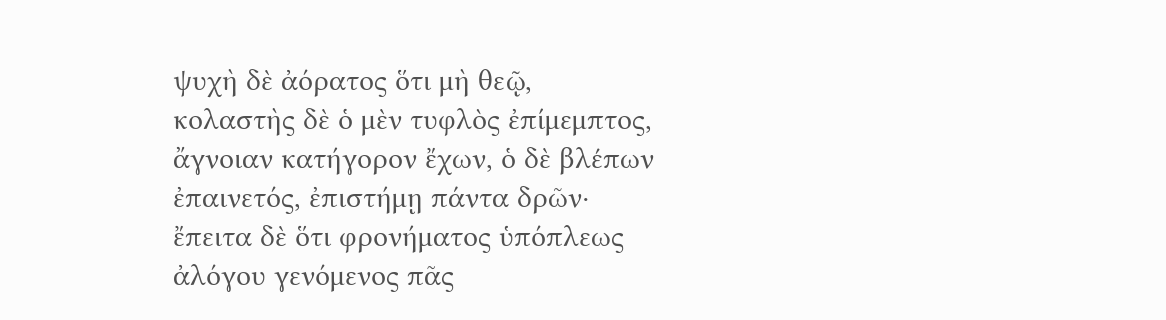ψυχὴ δὲ ἀόρατος ὅτι μὴ θεῷ, κολαστὴς δὲ ὁ μὲν τυφλὸς ἐπίμεμπτος, ἄγνοιαν κατήγορον ἔχων, ὁ δὲ βλέπων ἐπαινετός, ἐπιστήμῃ πάντα δρῶν· ἔπειτα δὲ ὅτι φρονήματος ὑπόπλεως ἀλόγου γενόμενος πᾶς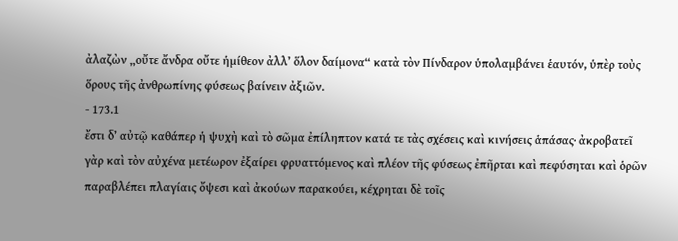ἀλαζὼν „οὔτε ἄνδρα οὔτε ἡμίθεον ἀλλ’ ὅλον δαίμονα“ κατὰ τὸν Πίνδαρον ὑπολαμβάνει ἑαυτόν, ὑπὲρ τοὺς ὅρους τῆς ἀνθρωπίνης φύσεως βαίνειν ἀξιῶν.
- 173.1
ἔστι δ’ αὐτῷ καθάπερ ἡ ψυχὴ καὶ τὸ σῶμα ἐπίληπτον κατά τε τὰς σχέσεις καὶ κινήσεις ἁπάσας· ἀκροβατεῖ γὰρ καὶ τὸν αὐχένα μετέωρον ἐξαίρει φρυαττόμενος καὶ πλέον τῆς φύσεως ἐπῆρται καὶ πεφύσηται καὶ ὁρῶν παραβλέπει πλαγίαις ὄψεσι καὶ ἀκούων παρακούει, κέχρηται δὲ τοῖς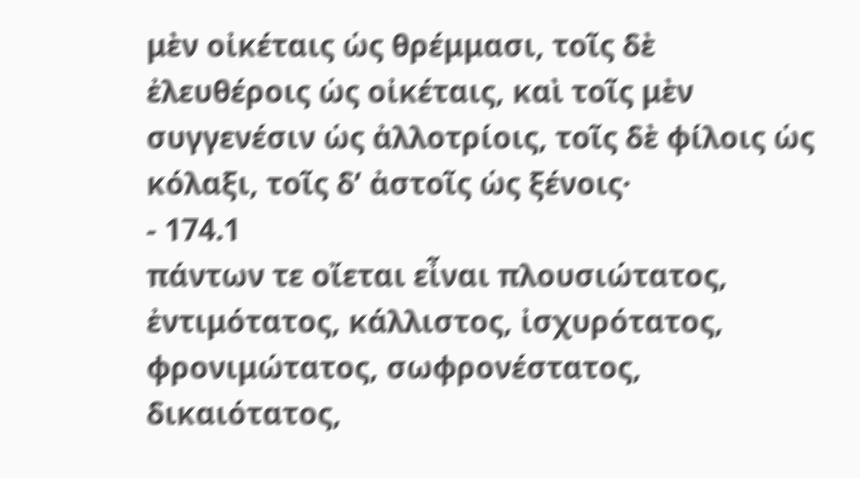μὲν οἰκέταις ὡς θρέμμασι, τοῖς δὲ ἐλευθέροις ὡς οἰκέταις, καὶ τοῖς μὲν συγγενέσιν ὡς ἀλλοτρίοις, τοῖς δὲ φίλοις ὡς κόλαξι, τοῖς δ’ ἀστοῖς ὡς ξένοις·
- 174.1
πάντων τε οἴεται εἶναι πλουσιώτατος, ἐντιμότατος, κάλλιστος, ἰσχυρότατος, φρονιμώτατος, σωφρονέστατος, δικαιότατος,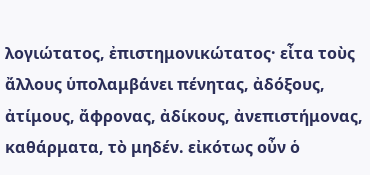λογιώτατος, ἐπιστημονικώτατος· εἶτα τοὺς ἄλλους ὑπολαμβάνει πένητας, ἀδόξους, ἀτίμους, ἄφρονας, ἀδίκους, ἀνεπιστήμονας, καθάρματα, τὸ μηδέν. εἰκότως οὖν ὁ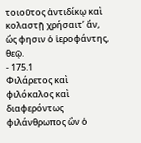τοιοῦτος ἀντιδίκῳ καὶ κολαστῇ χρήσαιτ’ ἄν, ὥς φησιν ὁ ἱεροφάντης, θεῷ.
- 175.1
Φιλάρετος καὶ φιλόκαλος καὶ διαφερόντως φιλάνθρωπος ὢν ὁ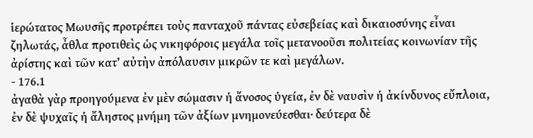ἱερώτατος Μωυσῆς προτρέπει τοὺς πανταχοῦ πάντας εὐσεβείας καὶ δικαιοσύνης εἶναι ζηλωτάς, ἆθλα προτιθεὶς ὡς νικηφόροις μεγάλα τοῖς μετανοοῦσι πολιτείας κοινωνίαν τῆς ἀρίστης καὶ τῶν κατ’ αὐτὴν ἀπόλαυσιν μικρῶν τε καὶ μεγάλων.
- 176.1
ἀγαθὰ γὰρ προηγούμενα ἐν μὲν σώμασιν ἡ ἄνοσος ὑγεία, ἐν δὲ ναυσὶν ἡ ἀκίνδυνος εὔπλοια, ἐν δὲ ψυχαῖς ἡ ἄληστος μνήμη τῶν ἀξίων μνημονεύεσθαι· δεύτερα δὲ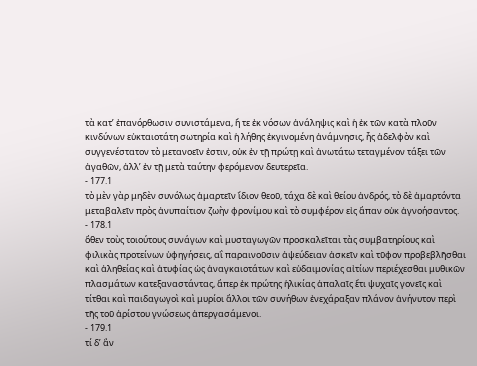τὰ κατ’ ἐπανόρθωσιν συνιστάμενα, ἥ τε ἐκ νόσων ἀνάληψις καὶ ἡ ἐκ τῶν κατὰ πλοῦν κινδύνων εὐκταιοτάτη σωτηρία καὶ ἡ λήθης ἐκγινομένη ἀνάμνησις, ἧς ἀδελφὸν καὶ συγγενέστατον τὸ μετανοεῖν ἐστιν, οὐκ ἐν τῇ πρώτῃ καὶ ἀνωτάτω τεταγμένον τάξει τῶν ἀγαθῶν, ἀλλ’ ἐν τῇ μετὰ ταύτην φερόμενον δευτερεῖα.
- 177.1
τὸ μὲν γὰρ μηδὲν συνόλως ἁμαρτεῖν ἴδιον θεοῦ, τάχα δὲ καὶ θείου ἀνδρός, τὸ δὲ ἁμαρτόντα μεταβαλεῖν πρὸς ἀνυπαίτιον ζωὴν φρονίμου καὶ τὸ συμφέρον εἰς ἅπαν οὐκ ἀγνοήσαντος.
- 178.1
ὅθεν τοὺς τοιούτους συνάγων καὶ μυσταγωγῶν προσκαλεῖται τὰς συμβατηρίους καὶ φιλικὰς προτείνων ὑφηγήσεις, αἳ παραινοῦσιν ἀψεύδειαν ἀσκεῖν καὶ τῦφον προβεβλῆσθαι καὶ ἀληθείας καὶ ἀτυφίας ὡς ἀναγκαιοτάτων καὶ εὐδαιμονίας αἰτίων περιέχεσθαι μυθικῶν πλασμάτων κατεξαναστάντας, ἅπερ ἐκ πρώτης ἡλικίας ἁπαλαῖς ἔτι ψυχαῖς γονεῖς καὶ τίτθαι καὶ παιδαγωγοὶ καὶ μυρίοι ἄλλοι τῶν συνήθων ἐνεχάραξαν πλάνον ἀνήνυτον περὶ τῆς τοῦ ἀρίστου γνώσεως ἀπεργασάμενοι.
- 179.1
τί δ’ ἂν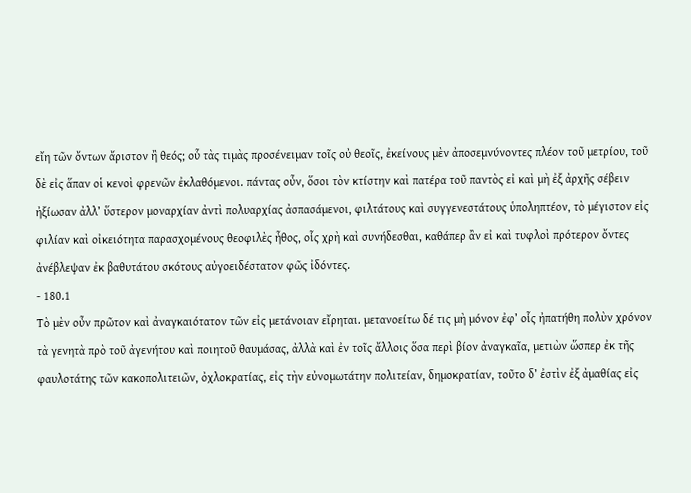εἴη τῶν ὄντων ἄριστον ἢ θεός; οὗ τὰς τιμὰς προσένειμαν τοῖς οὐ θεοῖς, ἐκείνους μὲν ἀποσεμνύνοντες πλέον τοῦ μετρίου, τοῦ δὲ εἰς ἅπαν οἱ κενοὶ φρενῶν ἐκλαθόμενοι. πάντας οὖν, ὅσοι τὸν κτίστην καὶ πατέρα τοῦ παντὸς εἰ καὶ μὴ ἐξ ἀρχῆς σέβειν ἠξίωσαν ἀλλ’ ὕστερον μοναρχίαν ἀντὶ πολυαρχίας ἀσπασάμενοι, φιλτάτους καὶ συγγενεστάτους ὑποληπτέον, τὸ μέγιστον εἰς φιλίαν καὶ οἰκειότητα παρασχομένους θεοφιλὲς ἦθος, οἷς χρὴ καὶ συνήδεσθαι, καθάπερ ἂν εἰ καὶ τυφλοὶ πρότερον ὄντες ἀνέβλεψαν ἐκ βαθυτάτου σκότους αὐγοειδέστατον φῶς ἰδόντες.
- 180.1
Τὸ μὲν οὖν πρῶτον καὶ ἀναγκαιότατον τῶν εἰς μετάνοιαν εἴρηται. μετανοείτω δέ τις μὴ μόνον ἐφ’ οἷς ἠπατήθη πολὺν χρόνον τὰ γενητὰ πρὸ τοῦ ἀγενήτου καὶ ποιητοῦ θαυμάσας, ἀλλὰ καὶ ἐν τοῖς ἄλλοις ὅσα περὶ βίον ἀναγκαῖα, μετιὼν ὥσπερ ἐκ τῆς φαυλοτάτης τῶν κακοπολιτειῶν, ὀχλοκρατίας, εἰς τὴν εὐνομωτάτην πολιτείαν, δημοκρατίαν, τοῦτο δ’ ἐστὶν ἐξ ἀμαθίας εἰς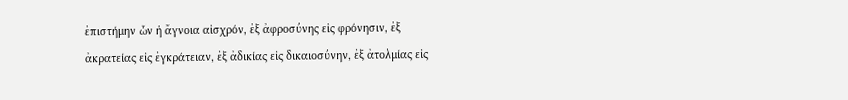ἐπιστήμην ὧν ἡ ἄγνοια αἰσχρόν, ἐξ ἀφροσύνης εἰς φρόνησιν, ἐξ ἀκρατείας εἰς ἐγκράτειαν, ἐξ ἀδικίας εἰς δικαιοσύνην, ἐξ ἀτολμίας εἰς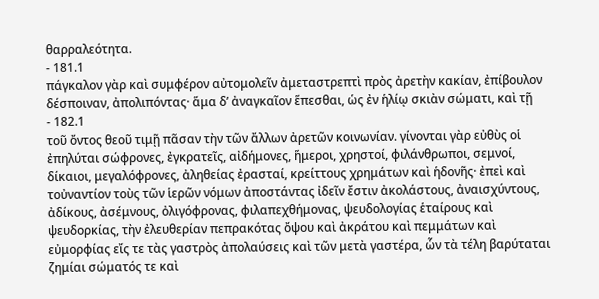θαρραλεότητα.
- 181.1
πάγκαλον γὰρ καὶ συμφέρον αὐτομολεῖν ἀμεταστρεπτὶ πρὸς ἀρετὴν κακίαν, ἐπίβουλον δέσποιναν, ἀπολιπόντας· ἅμα δ’ ἀναγκαῖον ἕπεσθαι, ὡς ἐν ἡλίῳ σκιὰν σώματι, καὶ τῇ
- 182.1
τοῦ ὄντος θεοῦ τιμῇ πᾶσαν τὴν τῶν ἄλλων ἀρετῶν κοινωνίαν. γίνονται γὰρ εὐθὺς οἱ ἐπηλύται σώφρονες, ἐγκρατεῖς, αἰδήμονες, ἥμεροι, χρηστοί, φιλάνθρωποι, σεμνοί, δίκαιοι, μεγαλόφρονες, ἀληθείας ἐρασταί, κρείττους χρημάτων καὶ ἡδονῆς· ἐπεὶ καὶ τοὐναντίον τοὺς τῶν ἱερῶν νόμων ἀποστάντας ἰδεῖν ἔστιν ἀκολάστους, ἀναισχύντους, ἀδίκους, ἀσέμνους, ὀλιγόφρονας, φιλαπεχθήμονας, ψευδολογίας ἑταίρους καὶ ψευδορκίας, τὴν ἐλευθερίαν πεπρακότας ὄψου καὶ ἀκράτου καὶ πεμμάτων καὶ εὐμορφίας εἴς τε τὰς γαστρὸς ἀπολαύσεις καὶ τῶν μετὰ γαστέρα, ὧν τὰ τέλη βαρύταται ζημίαι σώματός τε καὶ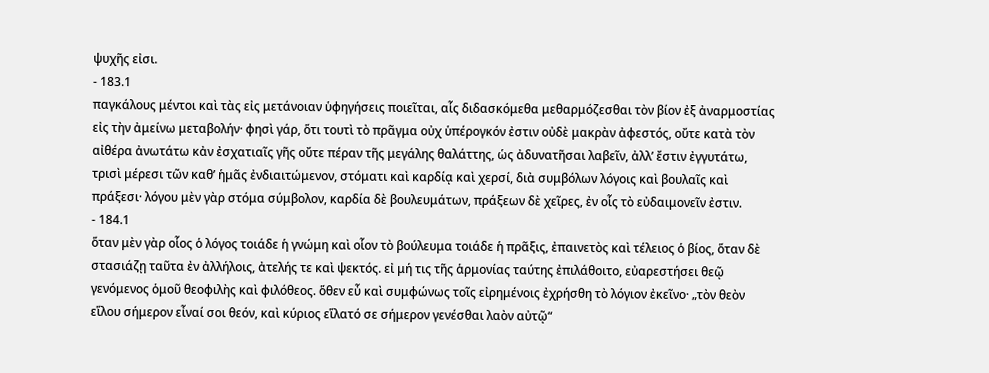ψυχῆς εἰσι.
- 183.1
παγκάλους μέντοι καὶ τὰς εἰς μετάνοιαν ὑφηγήσεις ποιεῖται, αἷς διδασκόμεθα μεθαρμόζεσθαι τὸν βίον ἐξ ἀναρμοστίας εἰς τὴν ἀμείνω μεταβολήν· φησὶ γάρ, ὅτι τουτὶ τὸ πρᾶγμα οὐχ ὑπέρογκόν ἐστιν οὐδὲ μακρὰν ἀφεστός, οὔτε κατὰ τὸν αἰθέρα ἀνωτάτω κἀν ἐσχατιαῖς γῆς οὔτε πέραν τῆς μεγάλης θαλάττης, ὡς ἀδυνατῆσαι λαβεῖν, ἀλλ’ ἔστιν ἐγγυτάτω, τρισὶ μέρεσι τῶν καθ’ ἡμᾶς ἐνδιαιτώμενον, στόματι καὶ καρδίᾳ καὶ χερσί, διὰ συμβόλων λόγοις καὶ βουλαῖς καὶ πράξεσι· λόγου μὲν γὰρ στόμα σύμβολον, καρδία δὲ βουλευμάτων, πράξεων δὲ χεῖρες, ἐν οἷς τὸ εὐδαιμονεῖν ἐστιν.
- 184.1
ὅταν μὲν γὰρ οἷος ὁ λόγος τοιάδε ἡ γνώμη καὶ οἷον τὸ βούλευμα τοιάδε ἡ πρᾶξις, ἐπαινετὸς καὶ τέλειος ὁ βίος, ὅταν δὲ στασιάζῃ ταῦτα ἐν ἀλλήλοις, ἀτελής τε καὶ ψεκτός. εἰ μή τις τῆς ἁρμονίας ταύτης ἐπιλάθοιτο, εὐαρεστήσει θεῷ γενόμενος ὁμοῦ θεοφιλὴς καὶ φιλόθεος. ὅθεν εὖ καὶ συμφώνως τοῖς εἰρημένοις ἐχρήσθη τὸ λόγιον ἐκεῖνο· „τὸν θεὸν εἵλου σήμερον εἶναί σοι θεόν, καὶ κύριος εἵλατό σε σήμερον γενέσθαι λαὸν αὐτῷ“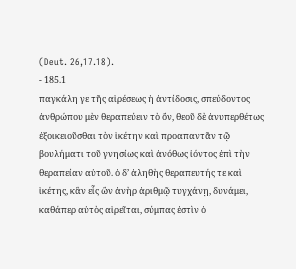(Deut. 26,17.18).
- 185.1
παγκάλη γε τῆς αἱρέσεως ἡ ἀντίδοσις, σπεύδοντος ἀνθρώπου μὲν θεραπεύειν τὸ ὄν, θεοῦ δὲ ἀνυπερθέτως ἐξοικειοῦσθαι τὸν ἱκέτην καὶ προαπαντᾶν τῷ βουλήματι τοῦ γνησίως καὶ ἀνόθως ἰόντος ἐπὶ τὴν θεραπείαν αὐτοῦ. ὁ δ’ ἀληθὴς θεραπευτής τε καὶ ἱκέτης, κἂν εἷς ὢν ἀνὴρ ἀριθμῷ τυγχάνῃ, δυνάμει, καθάπερ αὐτὸς αἱρεῖται, σύμπας ἐστὶν ὁ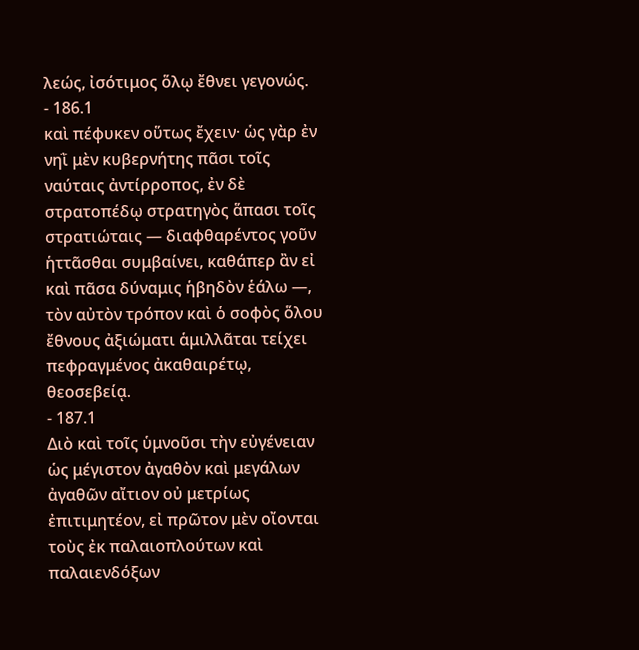λεώς, ἰσότιμος ὅλῳ ἔθνει γεγονώς.
- 186.1
καὶ πέφυκεν οὕτως ἔχειν· ὡς γὰρ ἐν νηῒ μὲν κυβερνήτης πᾶσι τοῖς ναύταις ἀντίρροπος, ἐν δὲ στρατοπέδῳ στρατηγὸς ἅπασι τοῖς στρατιώταις — διαφθαρέντος γοῦν ἡττᾶσθαι συμβαίνει, καθάπερ ἂν εἰ καὶ πᾶσα δύναμις ἡβηδὸν ἑάλω —, τὸν αὐτὸν τρόπον καὶ ὁ σοφὸς ὅλου ἔθνους ἀξιώματι ἁμιλλᾶται τείχει πεφραγμένος ἀκαθαιρέτῳ, θεοσεβείᾳ.
- 187.1
Διὸ καὶ τοῖς ὑμνοῦσι τὴν εὐγένειαν ὡς μέγιστον ἀγαθὸν καὶ μεγάλων ἀγαθῶν αἴτιον οὐ μετρίως ἐπιτιμητέον, εἰ πρῶτον μὲν οἴονται τοὺς ἐκ παλαιοπλούτων καὶ παλαιενδόξων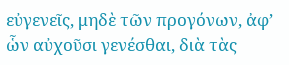εὐγενεῖς, μηδὲ τῶν προγόνων, ἀφ’ ὧν αὐχοῦσι γενέσθαι, διὰ τὰς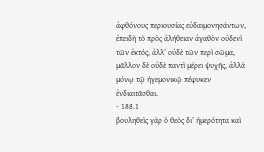ἀφθόνους περιουσίας εὐδαιμονησάντων, ἐπειδὴ τὸ πρὸς ἀλήθειαν ἀγαθὸν οὐδενὶ τῶν ἐκτός, ἀλλ’ οὐδὲ τῶν περὶ σῶμα, μᾶλλον δὲ οὐδὲ παντὶ μέρει ψυχῆς, ἀλλὰ μόνῳ τῷ ἡγεμονικῷ πέφυκεν ἐνδιαιτᾶσθαι.
- 188.1
βουληθεὶς γὰρ ὁ θεὸς δι’ ἡμερότητα καὶ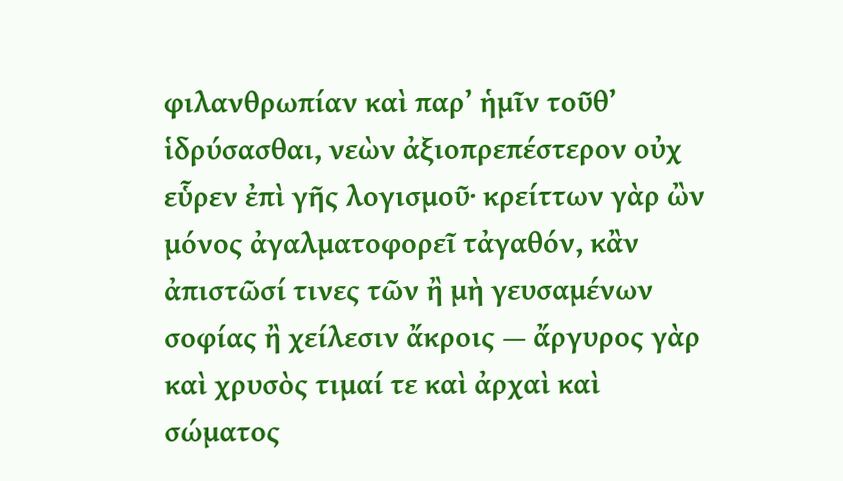φιλανθρωπίαν καὶ παρ’ ἡμῖν τοῦθ’ ἱδρύσασθαι, νεὼν ἀξιοπρεπέστερον οὐχ εὗρεν ἐπὶ γῆς λογισμοῦ· κρείττων γὰρ ὢν μόνος ἀγαλματοφορεῖ τἀγαθόν, κἂν ἀπιστῶσί τινες τῶν ἢ μὴ γευσαμένων σοφίας ἢ χείλεσιν ἄκροις — ἄργυρος γὰρ καὶ χρυσὸς τιμαί τε καὶ ἀρχαὶ καὶ σώματος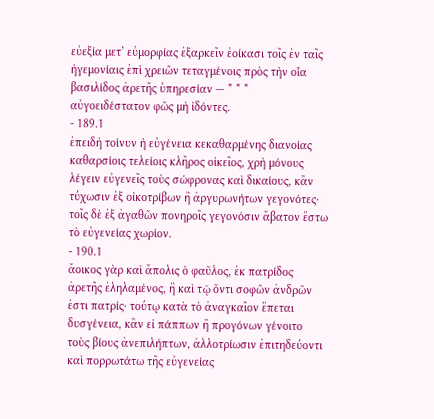εὐεξία μετ’ εὐμορφίας ἐξαρκεῖν ἐοίκασι τοῖς ἐν ταῖς ἡγεμονίαις ἐπὶ χρειῶν τεταγμένοις πρὸς τὴν οἷα βασιλίδος ἀρετῆς ὑπηρεσίαν — * * * αὐγοειδέστατον φῶς μὴ ἰδόντες.
- 189.1
ἐπειδὴ τοίνυν ἡ εὐγένεια κεκαθαρμένης διανοίας καθαρσίοις τελείοις κλῆρος οἰκεῖος, χρὴ μόνους λέγειν εὐγενεῖς τοὺς σώφρονας καὶ δικαίους, κἂν τύχωσιν ἐξ οἰκοτρίβων ἢ ἀργυρωνήτων γεγονότες· τοῖς δὲ ἐξ ἀγαθῶν πονηροῖς γεγονόσιν ἄβατον ἔστω τὸ εὐγενείας χωρίον.
- 190.1
ἄοικος γὰρ καὶ ἄπολις ὁ φαῦλος, ἐκ πατρίδος ἀρετῆς ἐληλαμένος, ἣ καὶ τῷ ὄντι σοφῶν ἀνδρῶν ἐστι πατρίς· τούτῳ κατὰ τὸ ἀναγκαῖον ἕπεται δυσγένεια, κἂν εἰ πάππων ἢ προγόνων γένοιτο τοὺς βίους ἀνεπιλήπτων, ἀλλοτρίωσιν ἐπιτηδεύοντι καὶ πορρωτάτω τῆς εὐγενείας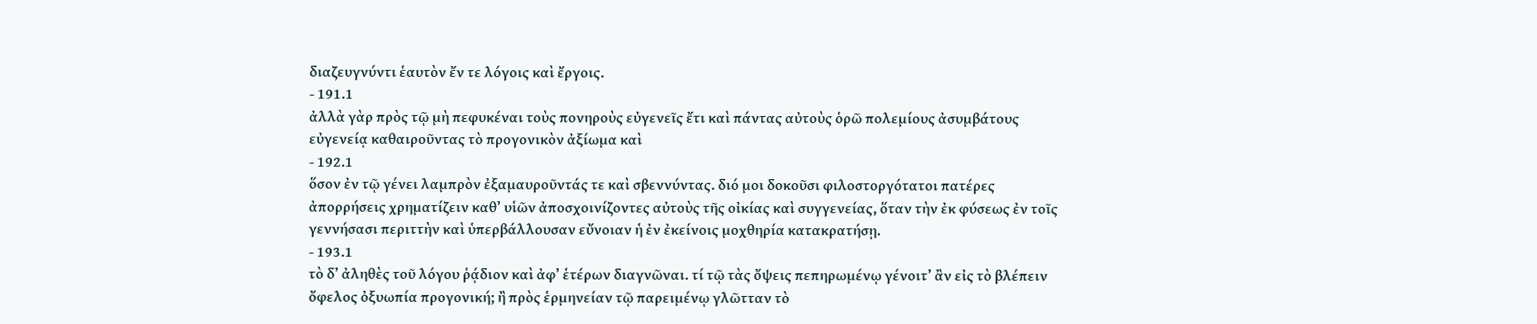διαζευγνύντι ἑαυτὸν ἔν τε λόγοις καὶ ἔργοις.
- 191.1
ἀλλὰ γὰρ πρὸς τῷ μὴ πεφυκέναι τοὺς πονηροὺς εὐγενεῖς ἔτι καὶ πάντας αὐτοὺς ὁρῶ πολεμίους ἀσυμβάτους εὐγενείᾳ καθαιροῦντας τὸ προγονικὸν ἀξίωμα καὶ
- 192.1
ὅσον ἐν τῷ γένει λαμπρὸν ἐξαμαυροῦντάς τε καὶ σβεννύντας. διό μοι δοκοῦσι φιλοστοργότατοι πατέρες ἀπορρήσεις χρηματίζειν καθ’ υἱῶν ἀποσχοινίζοντες αὐτοὺς τῆς οἰκίας καὶ συγγενείας, ὅταν τὴν ἐκ φύσεως ἐν τοῖς γεννήσασι περιττὴν καὶ ὑπερβάλλουσαν εὔνοιαν ἡ ἐν ἐκείνοις μοχθηρία κατακρατήσῃ.
- 193.1
τὸ δ’ ἀληθὲς τοῦ λόγου ῥᾴδιον καὶ ἀφ’ ἑτέρων διαγνῶναι. τί τῷ τὰς ὄψεις πεπηρωμένῳ γένοιτ’ ἂν εἰς τὸ βλέπειν ὄφελος ὀξυωπία προγονική; ἢ πρὸς ἑρμηνείαν τῷ παρειμένῳ γλῶτταν τὸ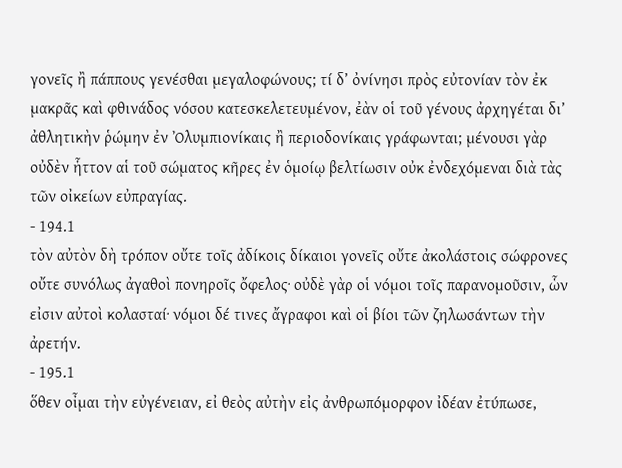γονεῖς ἢ πάππους γενέσθαι μεγαλοφώνους; τί δ’ ὀνίνησι πρὸς εὐτονίαν τὸν ἐκ μακρᾶς καὶ φθινάδος νόσου κατεσκελετευμένον, ἐὰν οἱ τοῦ γένους ἀρχηγέται δι’ ἀθλητικὴν ῥώμην ἐν Ὀλυμπιονίκαις ἢ περιοδονίκαις γράφωνται; μένουσι γὰρ οὐδὲν ἧττον αἱ τοῦ σώματος κῆρες ἐν ὁμοίῳ βελτίωσιν οὐκ ἐνδεχόμεναι διὰ τὰς τῶν οἰκείων εὐπραγίας.
- 194.1
τὸν αὐτὸν δὴ τρόπον οὔτε τοῖς ἀδίκοις δίκαιοι γονεῖς οὔτε ἀκολάστοις σώφρονες οὔτε συνόλως ἀγαθοὶ πονηροῖς ὄφελος· οὐδὲ γὰρ οἱ νόμοι τοῖς παρανομοῦσιν, ὧν εἰσιν αὐτοὶ κολασταί· νόμοι δέ τινες ἄγραφοι καὶ οἱ βίοι τῶν ζηλωσάντων τὴν ἀρετήν.
- 195.1
ὅθεν οἶμαι τὴν εὐγένειαν, εἰ θεὸς αὐτὴν εἰς ἀνθρωπόμορφον ἰδέαν ἐτύπωσε,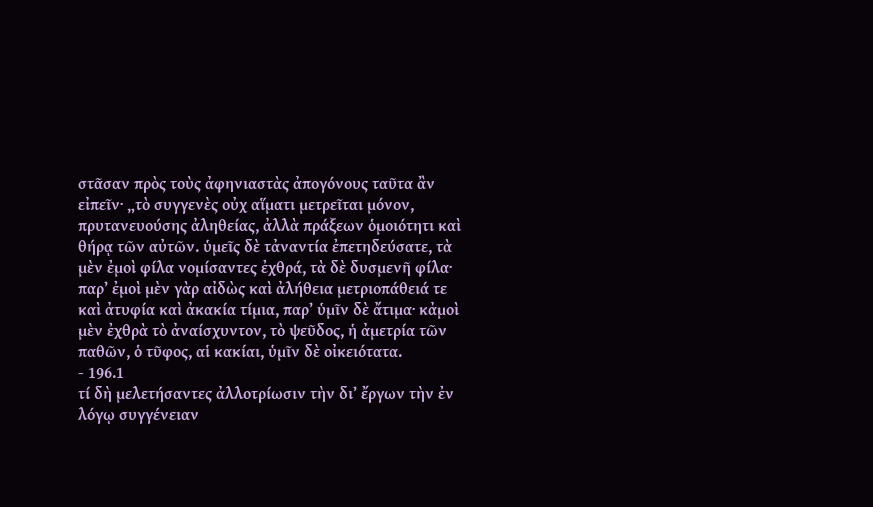στᾶσαν πρὸς τοὺς ἀφηνιαστὰς ἀπογόνους ταῦτα ἂν εἰπεῖν· „τὸ συγγενὲς οὐχ αἵματι μετρεῖται μόνον, πρυτανευούσης ἀληθείας, ἀλλὰ πράξεων ὁμοιότητι καὶ θήρᾳ τῶν αὐτῶν. ὑμεῖς δὲ τἀναντία ἐπετηδεύσατε, τὰ μὲν ἐμοὶ φίλα νομίσαντες ἐχθρά, τὰ δὲ δυσμενῆ φίλα· παρ’ ἐμοὶ μὲν γὰρ αἰδὼς καὶ ἀλήθεια μετριοπάθειά τε καὶ ἀτυφία καὶ ἀκακία τίμια, παρ’ ὑμῖν δὲ ἄτιμα· κἀμοὶ μὲν ἐχθρὰ τὸ ἀναίσχυντον, τὸ ψεῦδος, ἡ ἀμετρία τῶν παθῶν, ὁ τῦφος, αἱ κακίαι, ὑμῖν δὲ οἰκειότατα.
- 196.1
τί δὴ μελετήσαντες ἀλλοτρίωσιν τὴν δι’ ἔργων τὴν ἐν λόγῳ συγγένειαν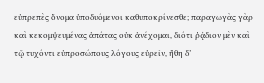εὐπρεπὲς ὄνομα ὑποδυόμενοι καθυποκρίνεσθε; παραγωγὰς γὰρ καὶ κεκομψευμένας ἀπάτας οὐκ ἀνέχομαι, διότι ῥᾴδιον μὲν καὶ τῷ τυχόντι εὐπροσώπους λόγους εὑρεῖν, ἤθη δ’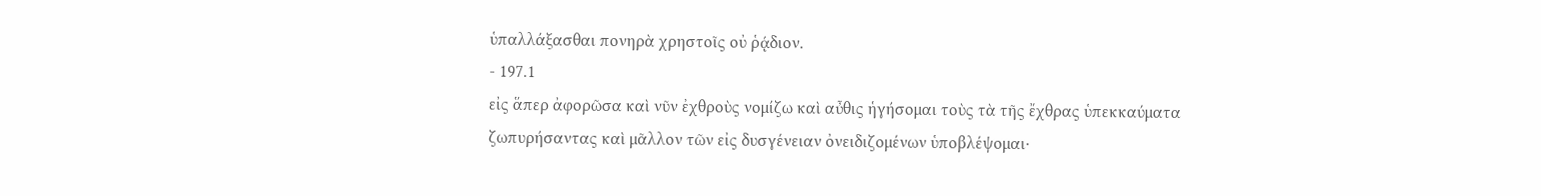ὑπαλλάξασθαι πονηρὰ χρηστοῖς οὐ ῥᾴδιον.
- 197.1
εἰς ἅπερ ἀφορῶσα καὶ νῦν ἐχθροὺς νομίζω καὶ αὖθις ἡγήσομαι τοὺς τὰ τῆς ἔχθρας ὑπεκκαύματα ζωπυρήσαντας καὶ μᾶλλον τῶν εἰς δυσγένειαν ὀνειδιζομένων ὑποβλέψομαι·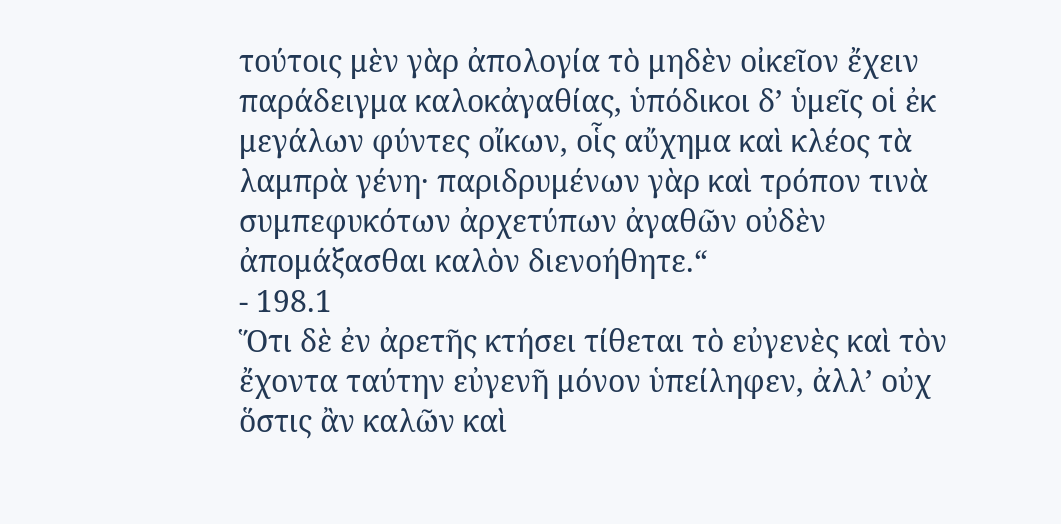τούτοις μὲν γὰρ ἀπολογία τὸ μηδὲν οἰκεῖον ἔχειν παράδειγμα καλοκἀγαθίας, ὑπόδικοι δ’ ὑμεῖς οἱ ἐκ μεγάλων φύντες οἴκων, οἷς αὔχημα καὶ κλέος τὰ λαμπρὰ γένη· παριδρυμένων γὰρ καὶ τρόπον τινὰ συμπεφυκότων ἀρχετύπων ἀγαθῶν οὐδὲν ἀπομάξασθαι καλὸν διενοήθητε.“
- 198.1
Ὅτι δὲ ἐν ἀρετῆς κτήσει τίθεται τὸ εὐγενὲς καὶ τὸν ἔχοντα ταύτην εὐγενῆ μόνον ὑπείληφεν, ἀλλ’ οὐχ ὅστις ἂν καλῶν καὶ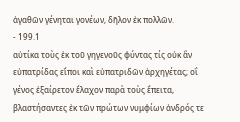ἀγαθῶν γένηται γονέων, δῆλον ἐκ πολλῶν.
- 199.1
αὐτίκα τοὺς ἐκ τοῦ γηγενοῦς φύντας τίς οὐκ ἂν εὐπατρίδας εἴποι καὶ εὐπατριδῶν ἀρχηγέτας; οἳ γένος ἐξαίρετον ἔλαχον παρὰ τοὺς ἔπειτα, βλαστήσαντες ἐκ τῶν πρώτων νυμφίων ἀνδρός τε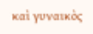καὶ γυναικὸς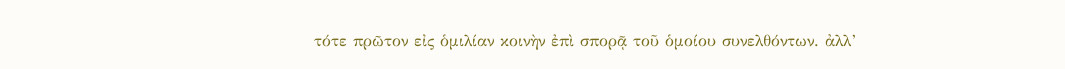τότε πρῶτον εἰς ὁμιλίαν κοινὴν ἐπὶ σπορᾷ τοῦ ὁμοίου συνελθόντων. ἀλλ’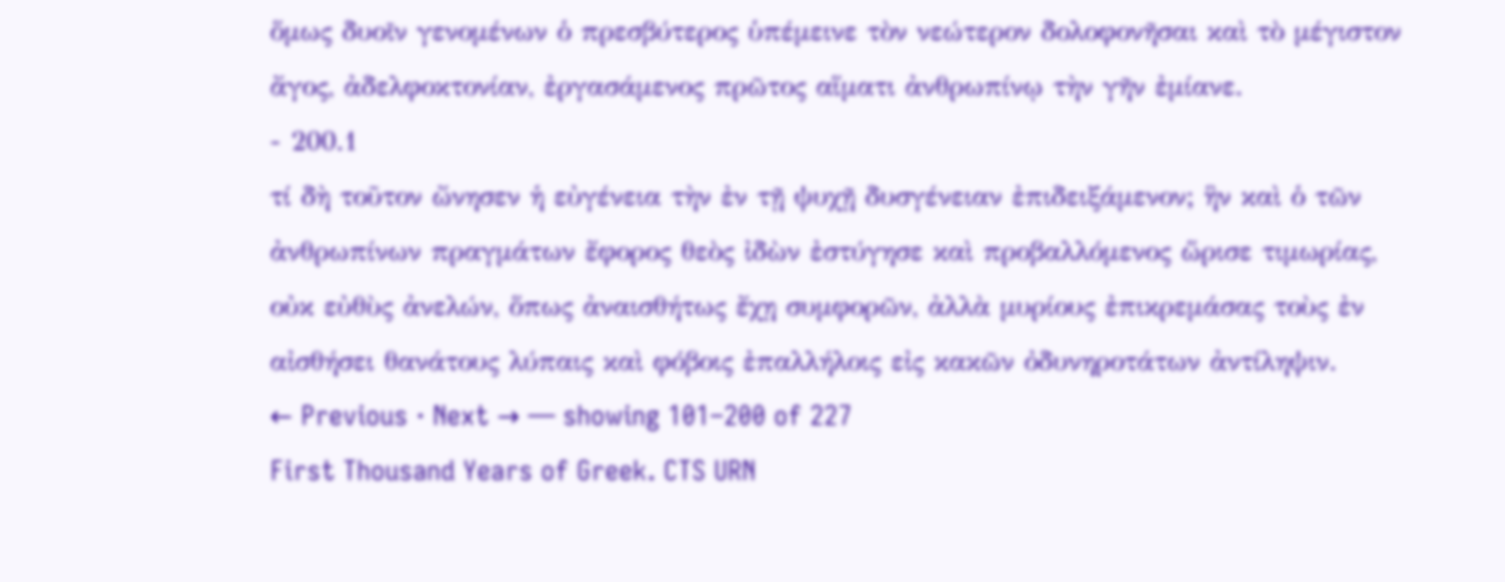ὅμως δυοῖν γενομένων ὁ πρεσβύτερος ὑπέμεινε τὸν νεώτερον δολοφονῆσαι καὶ τὸ μέγιστον ἄγος, ἀδελφοκτονίαν, ἐργασάμενος πρῶτος αἵματι ἀνθρωπίνῳ τὴν γῆν ἐμίανε.
- 200.1
τί δὴ τοῦτον ὤνησεν ἡ εὐγένεια τὴν ἐν τῇ ψυχῇ δυσγένειαν ἐπιδειξάμενον; ἣν καὶ ὁ τῶν ἀνθρωπίνων πραγμάτων ἔφορος θεὸς ἰδὼν ἐστύγησε καὶ προβαλλόμενος ὥρισε τιμωρίας, οὐκ εὐθὺς ἀνελών, ὅπως ἀναισθήτως ἔχῃ συμφορῶν, ἀλλὰ μυρίους ἐπικρεμάσας τοὺς ἐν αἰσθήσει θανάτους λύπαις καὶ φόβοις ἐπαλλήλοις εἰς κακῶν ὀδυνηροτάτων ἀντίληψιν.
← Previous · Next → — showing 101–200 of 227
First Thousand Years of Greek. CTS URN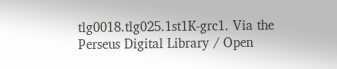tlg0018.tlg025.1st1K-grc1. Via the Perseus Digital Library / Open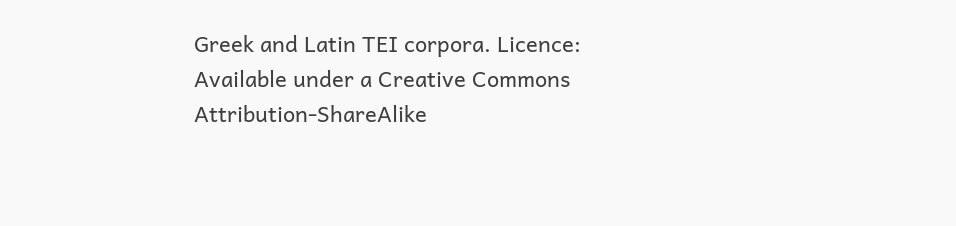Greek and Latin TEI corpora. Licence: Available under a Creative Commons Attribution-ShareAlike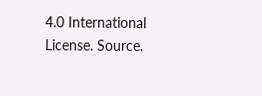4.0 International License. Source.